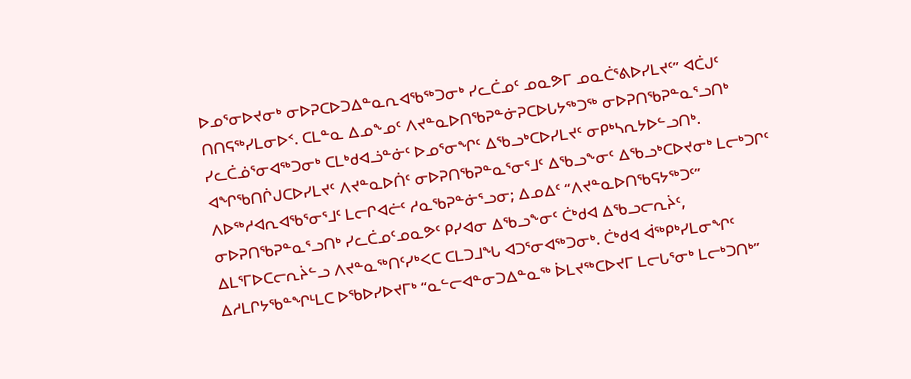ᐅᓄᕐᓂᐅᔪᓂᒃ ᓂᐅᕈᑕᐅᑐᐃᓐᓇᕆᐊᖃᖅᑐᓂᒃ ᓯᓚᑖᓄᑦ ᓄᓇᕗᒥ ᓄᓇᑖᕐᕕᐅᓯᒪᔪᑦ” ᐊᑖᒍᑦ
ᑎᑎᕋᖅᓯᒪᓂᐅᑉ. ᑕᒪᓐᓇ ᐃᓄᖕᓄᑦ ᐱᔪᓐᓇᐅᑎᖃᕈᓐᓃᕈᑕᐅᒐᔭᖅᑐᖅ ᓂᐅᕈᑎᖃᕈᓐᓇᕐᓗᑎᒃ
ᓯᓚᑖᓅᕐᓂᐊᖅᑐᓂᒃ ᑕᒪᒃᑯᐊᓘᓐᓃᑦ ᐅᓄᕐᓂᖏᑦ ᐃᖃᓗᒃᑕᐅᓯᒪᔪᑦ ᓂᑭᒃᓴᕆᔭᐅᓪᓗᑎᒃ.
ᐊᖏᖃᑎᒌᒍᑕᐅᓯᒪᔪᑦ ᐱᔪᓐᓇᐅᑏᑦ ᓂᐅᕈᑎᖃᕈᓐᓇᕐᓂᕐᒧᑦ ᐃᖃᓗᖕᓂᑦ ᐃᖃᓗᒃᑕᐅᔪᓂᒃ ᒪᓕᒃᑐᒋᑦ
ᐱᐅᖅᓱᐊᕆᐊᖃᕐᓂᕐᒧᑦ ᒪᓕᒋᐊᓖᑦ ᓱᓇᖃᕈᓐᓃᕐᓗᓂ; ᐃᓄᐃᑦ “ᐱᔪᓐᓇᐅᑎᖃᕋᔭᖅᑐᑦ”
ᓂᐅᕈᑎᖃᕈᓐᓇᕐᓗᑎᒃ ᓯᓚᑖᓄᑦᓄᓇᕗᑦ ᑭᓯᐊᓂ ᐃᖃᓗᖕᓂᑦ ᑖᒃᑯᐊ ᐃᖃᓗᓕᕆᔩᑦ,
ᐃᒪᕐᒥᐅᑕᓕᕆᔩᓪᓗ ᐱᔪᓐᓇᖅᑎᑦᓯᒃᐸᑕ ᑕᒪᑐᒧᖓ ᐊᑐᕐᓂᐊᖅᑐᓂᒃ. ᑖᒃᑯᐊ ᐋᖅᑭᒃᓯᒪᓂᖏᑦ
ᐃᓱᒪᒋᔭᖃᓐᖏᒻᒪᑕ ᐅᖃᐅᓯᐅᔪᒥᒃ “ᓇᓪᓕᐊᓐᓂᑐᐃᓐᓇᖅ ᐆᒪᔪᖅᑕᐅᔪᒥ ᒪᓕᒐᕐᓂᒃ ᒪᓕᒃᑐᑎᒃ”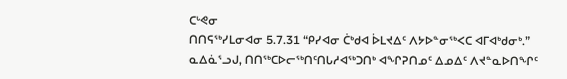ᑕᒡᕙᓂ
ᑎᑎᕋᖅᓯᒪᓂᐊᓂ 5.7.31 “ᑭᓯᐊᓂ ᑖᒃᑯᐊ ᐆᒪᔪᐃᑦ ᐱᔭᐅᓐᓂᖅᐸᑕ ᐊᒥᐊᒃᑯᓂᒃ.”
ᓇᐃᓈᕐᓗᒍ, ᑎᑎᖅᑕᐅᓕᖅᑎᑦᑎᒐᓱᐊᖅᑐᑎᒃ ᐊᖏᕈᑎᓄᑦ ᐃᓄᐃᑦ ᐱᔪᓐᓇᐅᑎᖏᑦ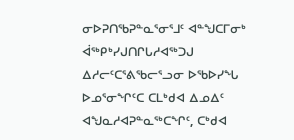ᓂᐅᕈᑎᖃᕈᓐᓇᕐᓂᕐᒧᑦ ᐊᓐᖑᑕᒥᓂᒃ ᐋᖅᑭᒃᓯᒍᑎᒋᒐᓱᐊᖅᑐᒍ ᐃᓱᓕᑦᑕᕐᕕᖃᓕᕐᓗᓂ ᐅᖃᐅᓯᖓ
ᐅᓄᕐᓂᖏᑦᑕ ᑕᒪᒃᑯᐊ ᐃᓄᐃᑦ ᐊᖑᓇᓱᐊᕈᓐᓇᖅᑕᖏᑦ, ᑕᒃᑯᐊ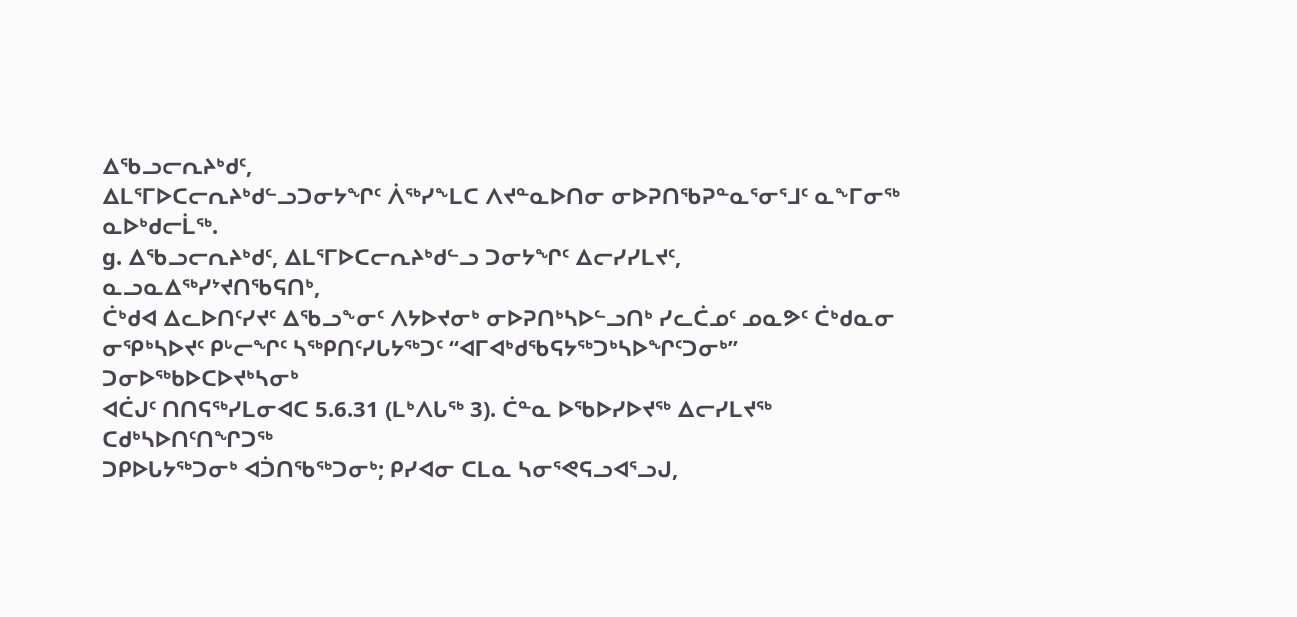ᐃᖃᓗᓕᕆᔨᒃᑯᑦ,
ᐃᒪᕐᒥᐅᑕᓕᕆᔨᒃᑯᓪᓗᑐᓂᔭᖏᑦ ᐲᖅᓯᖕᒪᑕ ᐱᔪᓐᓇᐅᑎᓂ ᓂᐅᕈᑎᖃᕈᓐᓇᕐᓂᕐᒧᑦ ᓇᖕᒥᓂᖅ
ᓇᐅᒃᑯᓕᒫᖅ.
g. ᐃᖃᓗᓕᕆᔨᒃᑯᑦ, ᐃᒪᕐᒥᐅᑕᓕᕆᔨᒃᑯᓪᓗ ᑐᓂᔭᖏᑦ ᐃᓕᓯᓯᒪᔪᑦ, ᓇᓗᓇᐃᖅᓯᔾᔪᑎᖃᕋᑎᒃ,
ᑖᒃᑯᐊ ᐃᓚᐅᑎᑦᓯᔪᑦ ᐃᖃᓗᖕᓂᑦ ᐱᔭᐅᔪᓂᒃ ᓂᐅᕈᑎᒃᓴᐅᓪᓗᑎᒃ ᓯᓚᑖᓄᑦ ᓄᓇᕗᑦ ᑖᒃᑯᓇᓂ
ᓂᕿᒃᓴᐅᔪᑦ ᑭᒡᓕᖏᑦ ᓴᖅᑭᑎᑦᓯᒐᔭᖅᑐᑦ “ᐊᒥᐊᒃᑯᖃᕋᔭᖅᑐᒃᓴᐅᖏᑦᑐᓂᒃ” ᑐᓂᐅᖅᑲᐅᑕᐅᔪᒃᓴᓂᒃ
ᐊᑖᒍᑦ ᑎᑎᕋᖅᓯᒪᓂᐊᑕ 5.6.31 (ᒪᒃᐱᒐᖅ 3). ᑖᓐᓇ ᐅᖃᐅᓯᐅᔪᖅ ᐃᓕᓯᒪᔪᖅ ᑕᑯᒃᓴᐅᑎᑦᑎᖏᑐᖅ
ᑐᑭᐅᒐᔭᖅᑐᓂᒃ ᐊᑑᑎᖃᖅᑐᓂᒃ; ᑭᓯᐊᓂ ᑕᒪᓇ ᓴᓂᕐᕙᕋᓗᐊᕐᓗᒍ,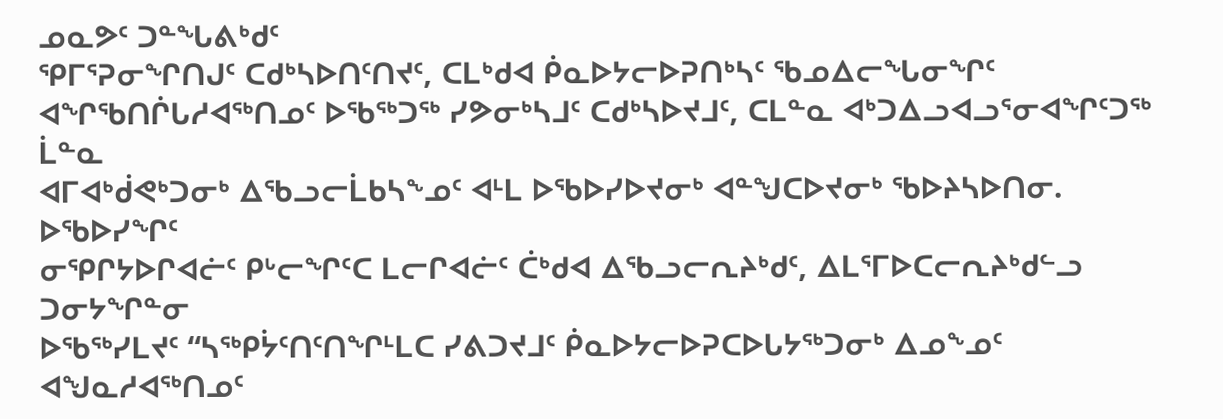ᓄᓇᕗᑦ ᑐᓐᖓᕕᒃᑯᑦ
ᕿᒥᕐᕈᓂᖏᑎᒍᑦ ᑕᑯᒃᓴᐅᑎᑦᑎᔪᑦ, ᑕᒪᒃᑯᐊ ᑮᓇᐅᔭᓕᐅᕈᑎᒃᓴᑦ ᖃᓄᐃᓕᖓᓂᖏᑦ
ᐊᖏᖃᑎᒌᒐᓱᐊᖅᑎᓄᑦ ᐅᖃᖅᑐᖅ ᓯᕗᓂᒃᓴᒧᑦ ᑕᑯᒃᓴᐅᔪᒧᑦ, ᑕᒪᓐᓇ ᐊᒃᑐᐃᓗᐊᓗᕐᓂᐊᖏᑦᑐᖅ ᒫᓐᓇ
ᐊᒥᐊᒃᑰᕙᒃᑐᓂᒃ ᐃᖃᓗᓕᒫᑲᓴᖕᓄᑦ ᐊᒻᒪ ᐅᖃᐅᓯᐅᔪᓂᒃ ᐊᓐᖑᑕᐅᔪᓂᒃ ᖃᐅᔨᓴᐅᑎᓂ. ᐅᖃᐅᓯᖏᑦ
ᓂᕿᒋᔭᐅᒋᐊᓖᑦ ᑭᒡᓕᖏᑦᑕ ᒪᓕᒋᐊᓖᑦ ᑖᒃᑯᐊ ᐃᖃᓗᓕᕆᔨᒃᑯᑦ, ᐃᒪᕐᒥᐅᑕᓕᕆᔨᒃᑯᓪᓗ ᑐᓂᔭᖏᓐᓂ
ᐅᖃᖅᓯᒪᔪᑦ “ᓴᖅᑭᔮᑦᑎᑦᑎᖏᒻᒪᑕ ᓯᕕᑐᔪᒧᑦ ᑮᓇᐅᔭᓕᐅᕈᑕᐅᒐᔭᖅᑐᓂᒃ ᐃᓄᖕᓄᑦ ᐊᖑᓇᓱᐊᖅᑎᓄᑦ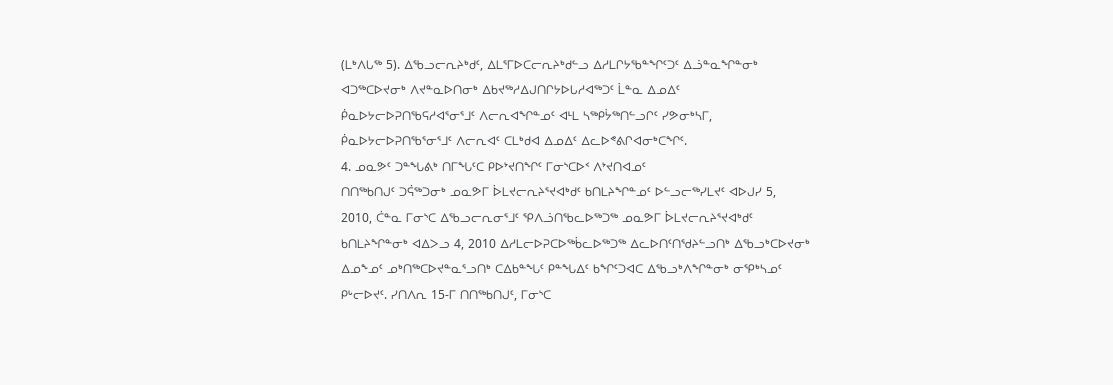(ᒪᒃᐱᒐᖅ 5). ᐃᖃᓗᓕᕆᔨᒃᑯᑦ, ᐃᒪᕐᒥᐅᑕᓕᕆᔨᒃᑯᓪᓗ ᐃᓱᒪᒋᔭᖃᓐᖏᑦᑐᑦ ᐃᓘᓐᓇᖏᓐᓂᒃ
ᐊᑐᖅᑕᐅᔪᓂᒃ ᐱᔪᓐᓇᐅᑎᓂᒃ ᐃᑲᔪᖅᓱᐃᒍᑎᒋᔭᐅᒐᓱᐊᖅᑐᑦ ᒫᓐᓇ ᐃᓄᐃᑦ
ᑮᓇᐅᔭᓕᐅᕈᑎᖃᕋᓱᐊᕐᓂᕐᒧᑦ ᐱᓕᕆᐊᖏᓐᓄᑦ ᐊᒻᒪ ᓴᖅᑭᔮᖅᑎᓪᓗᒋᑦ ᓯᕗᓂᒃᓴᒥ,
ᑮᓇᐅᔭᓕᐅᕈᑎᖃᕐᓂᕐᒧᑦ ᐱᓕᕆᐊᑦ ᑕᒪᒃᑯᐊ ᐃᓄᐃᑦ ᐃᓚᐅᕝᕕᒋᐊᓂᒃᑕᖏᑦ.
4. ᓄᓇᕗᑦ ᑐᓐᖓᕕᒃ ᑎᒥᖓᑦᑕ ᑭᐅᔾᔪᑎᖏᑦ ᒥᓂᔅᑕᐅᑉ ᐱᔾᔪᑎᐊᓄᑦ
ᑎᑎᖅᑲᑎᒍᑦ ᑐᕌᖅᑐᓂᒃ ᓄᓇᕗᒥ ᐆᒪᔪᓕᕆᔨᕐᔪᐊᒃᑯᑦ ᑲᑎᒪᔨᖏᓐᓄᑦ ᐅᓪᓗᓕᖅᓯᒪᔪᑦ ᐊᐅᒍᓯ 5,
2010, ᑖᓐᓇ ᒥᓂᔅᑕ ᐃᖃᓗᓕᕆᓂᕐᒧᑦ ᕿᐱᓘᑎᖃᓚᐅᖅᑐᖅ ᓄᓇᕗᒥ ᐆᒪᔪᓕᕆᔨᕐᔪᐊᒃᑯᑦ
ᑲᑎᒪᔨᖏᓐᓂᒃ ᐊᐃᐳᓗ 4, 2010 ᐃᓱᒪᓕᐅᕈᑕᐅᖅᑳᓚᐅᖅᑐᖅ ᐃᓚᐅᑎᑦᑎᖁᔨᓪᓗᑎᒃ ᐃᖃᓗᒃᑕᐅᔪᓂᒃ
ᐃᓄᖕᓄᑦ ᓄᒃᑎᖅᑕᐅᔪᓐᓇᕐᓗᑎᒃ ᑕᐃᑲᓐᖓᑦ ᑭᓐᖓᐃᑦ ᑲᖏᑦᑐᐊᑕ ᐃᖃᓗᒃᐱᖏᓐᓂᒃ ᓂᕿᒃᓴᓄᑦ
ᑭᒡᓕᐅᔪᑦ. ᓯᑎᐱᕆ 15-ᒥ ᑎᑎᖅᑲᑎᒍᑦ, ᒥᓂᔅᑕ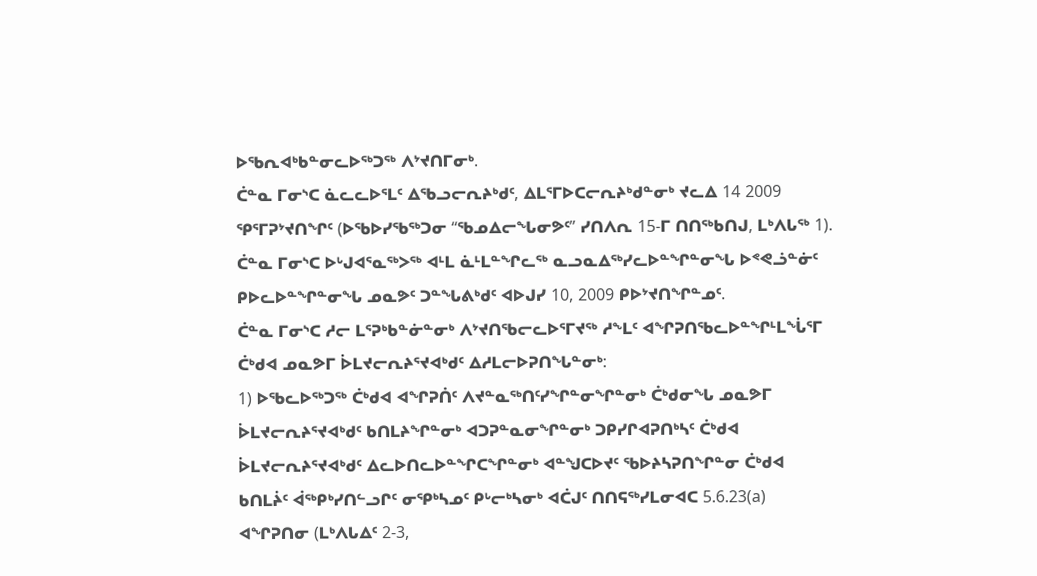ᐅᖃᕆᐊᒃᑲᓐᓂᓚᐅᖅᑐᖅ ᐱᔾᔪᑎᒥᓂᒃ.
ᑖᓐᓇ ᒥᓂᔅᑕ ᓈᓚᓚᐅᕐᒪᑦ ᐃᖃᓗᓕᕆᔨᒃᑯᑦ, ᐃᒪᕐᒥᐅᑕᓕᕆᔨᒃᑯᓐᓂᒃ ᔪᓚᐃ 14 2009
ᕿᕐᒥᕈᔾᔪᑎᖏᑦ (ᐅᖃᐅᓯᖃᖅᑐᓂ “ᖃᓄᐃᓕᖓᓂᕗᑦ” ᓯᑎᐱᕆ 15-ᒥ ᑎᑎᖅᑲᑎᒍ, ᒪᒃᐱᒐᖅ 1).
ᑖᓐᓇ ᒥᓂᔅᑕ ᐅᒡᒍᐊᕐᓇᖅᐳᖅ ᐊᒻᒪ ᓈᒻᒪᓐᖏᓚᖅ ᓇᓗᓇᐃᖅᓯᓚᐅᓐᖏᓐᓂᖓ ᐅᕝᕙᓘᓐᓃᑦ
ᑭᐅᓚᐅᓐᖏᓐᓂᖓ ᓄᓇᕗᑦ ᑐᓐᖓᕕᒃᑯᑦ ᐊᐅᒍᓯ 10, 2009 ᑭᐅᔾᔪᑎᖏᓐᓄᑦ.
ᑖᓐᓇ ᒥᓂᔅᑕ ᓱᓕ ᒪᕐᕈᒃᑲᓐᓃᓐᓂᒃ ᐱᔾᔪᑎᖃᓕᓚᐅᕐᒥᔪᖅ ᓱᖕᒪᑦ ᐊᖏᕈᑎᖃᓚᐅᓐᖏᒻᒪᖔᕐᒥ
ᑖᒃᑯᐊ ᓄᓇᕗᒥ ᐆᒪᔪᓕᕆᔨᕐᔪᐊᒃᑯᑦ ᐃᓱᒪᓕᐅᕈᑎᖓᓐᓂᒃ:
1) ᐅᖃᓚᐅᖅᑐᖅ ᑖᒃᑯᐊ ᐊᖏᕈᑏᑦ ᐱᔪᓐᓇᖅᑎᑦᓯᖏᓐᓂᖏᓐᓂᒃ ᑖᒃᑯᓂᖓ ᓄᓇᕗᒥ
ᐆᒪᔪᓕᕆᔨᕐᔪᐊᒃᑯᑦ ᑲᑎᒪᔨᖏᓐᓂᒃ ᐊᑐᕈᓐᓇᓂᖏᓐᓂᒃ ᑐᑭᓯᒋᐊᕈᑎᒃᓴᑦ ᑖᒃᑯᐊ
ᐆᒪᔪᓕᕆᔨᕐᔪᐊᒃᑯᑦ ᐃᓚᐅᑎᓚᐅᓐᖏᑕᖏᓐᓂᒃ ᐊᓐᖑᑕᐅᔪᑦ ᖃᐅᔨᓴᕈᑎᖏᓐᓂ ᑖᒃᑯᐊ
ᑲᑎᒪᔩᑦ ᐋᖅᑭᒃᓯᑎᓪᓗᒋᑦ ᓂᕿᒃᓴᓄᑦ ᑭᒡᓕᒃᓴᓂᒃ ᐊᑖᒍᑦ ᑎᑎᕋᖅᓯᒪᓂᐊᑕ 5.6.23(a)
ᐊᖏᕈᑎᓂ (ᒪᒃᐱᒐᐃᑦ 2-3,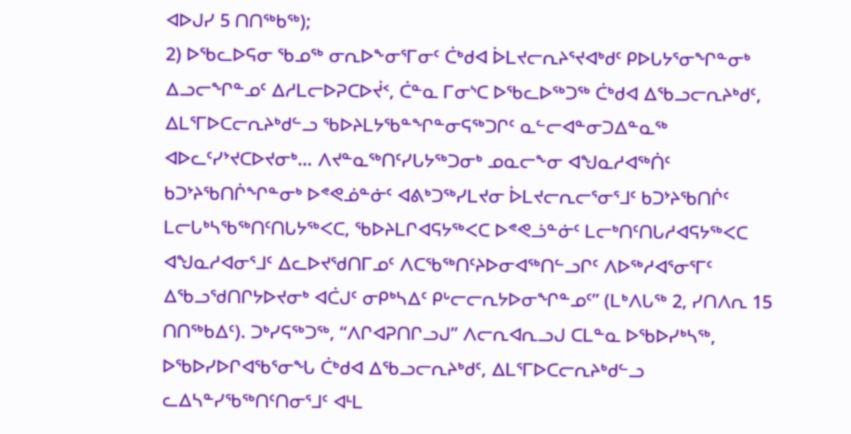ᐊᐅᒍᓯ 5 ᑎᑎᖅᑲᖅ);
2) ᐅᖃᓚᐅᕋᓂ ᖃᓄᖅ ᓂᕆᐅᖕᓂᕐᒥᓂᑦ ᑖᒃᑯᐊ ᐆᒪᔪᓕᕆᔨᕐᔪᐊᒃᑯᑦ ᑭᐅᒐᔭᕐᓂᖏᓐᓂᒃ
ᐃᓗᓕᖏᓐᓄᑦ ᐃᓱᒪᓕᐅᕈᑕᐅᔫᑉ, ᑖᓐᓇ ᒥᓂᔅᑕ ᐅᖃᓚᐅᖅᑐᖅ ᑖᒃᑯᐊ ᐃᖃᓗᓕᕆᔨᒃᑯᑦ,
ᐃᒪᕐᒥᐅᑕᓕᕆᔨᒃᑯᓪᓗ ᖃᐅᔨᒪᔭᖃᓐᖏᓐᓂᕋᖅᑐᒋᑦ ᓇᓪᓕᐊᓐᓂᑐᐃᓐᓇᖅ
ᐊᐅᓚᑦᓯᔾᔪᑕᐅᔪᓂᒃ… ᐱᔪᓐᓇᖅᑎᑦᓯᒐᔭᖅᑐᓂᒃ ᓄᓇᓕᖕᓂ ᐊᖑᓇᓱᐊᖅᑏᑦ
ᑲᑐᔾᔨᖃᑎᒌᖏᓐᓂᒃ ᐅᕝᕙᓅᓐᓃᑦ ᐊᕕᒃᑐᖅᓯᒪᔪᓂ ᐆᒪᔪᓕᕆᓕᕐᓂᕐᒧᑦ ᑲᑐᔾᔨᖃᑎᒌᑦ
ᒪᓕᒐᒃᓴᖃᖅᑎᑦᑎᒐᔭᖅᐸᑕ, ᖃᐅᔨᒪᒋᐊᕋᔭᖅᐸᑕ ᐅᕝᕙᓘᓐᓃᑦ ᒪᓕᒃᑎᑦᑎᒐᓱᐊᕋᔭᖅᐸᑕ
ᐊᖑᓇᓱᐊᓂᕐᒧᑦ ᐃᓚᐅᔪᖁᑎᒥᓄᑦ ᐱᑕᖃᖅᑎᑦᔨᐅᓂᐊᖅᑎᓪᓗᒋᑦ ᐱᐅᖅᓱᐊᕐᓂᕐᒥᑦ
ᐃᖃᓗᖁᑎᒋᔭᐅᔪᓂᒃ ᐊᑖᒍᑦ ᓂᑭᒃᓴᐃᑦ ᑭᒡᓕᓕᕆᔭᐅᓂᖏᓐᓄᑦ” (ᒪᒃᐱᒐᖅ 2, ᓯᑎᐱᕆ 15
ᑎᑎᖅᑲᐃᑦ). ᑐᒃᓯᕋᖅᑐᖅ, “ᐱᒋᐊᕈᑎᒋᓗᒍ” ᐱᓕᕆᐊᕆᓗᒍ ᑕᒪᓐᓇ ᐅᖃᐅᓯᒃᓴᖅ,
ᐅᖃᐅᓯᐅᒋᐊᖃᕐᓂᖓ ᑖᒃᑯᐊ ᐃᖃᓗᓕᕆᔨᒃᑯᑦ, ᐃᒪᕐᒥᐅᑕᓕᕆᔨᒃᑯᓪᓗ
ᓚᐃᓴᓐᓯᖃᖅᑎᑦᑎᓂᕐᒧᑦ ᐊᒻᒪ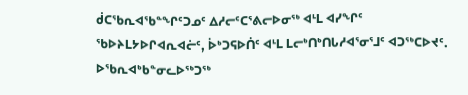ᑰᑕᖃᕆᐊᖃᓐᖏᑦᑐᓄᑦ ᐃᓱᓕᑦᑕᕐᕕᓕᐅᓂᖅ ᐊᒻᒪ ᐊᓯᖏᑦ
ᖃᐅᔨᒪᔭᐅᒋᐊᕆᐊᓖᑦ, ᐆᒃᑐᕋᐅᑏᑦ ᐊᒻᒪ ᒪᓕᒃᑎᒃᑎᒐᓱᐊᕐᓂᕐᒧᑦ ᐊᑐᖅᑕᐅᔪᑦ.
ᐅᖃᕆᐊᒃᑲᓐᓂᓚᐅᖅᑐᖅ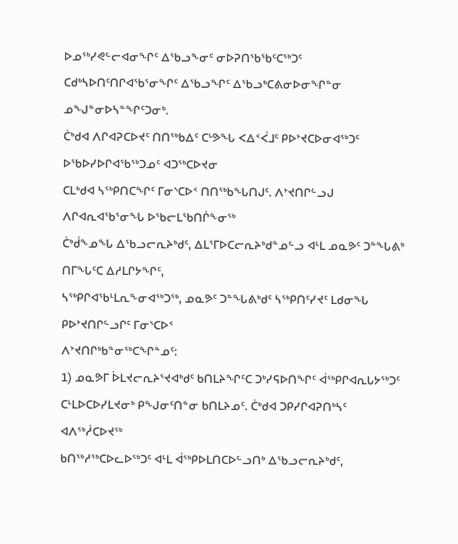ᐅᓄᖅᓯᕙᓪᓕᐊᓂᖏᑦ ᐃᖃᓗᖕᓂᑦ ᓂᐅᕈᑎᖃᖃᑦᑕᖅᑐᑦ
ᑕᑯᒃᓴᐅᑎᑦᑎᒋᐊᖃᕐᓂᖏᑦ ᐃᖃᓗᖏᑦ ᐃᖃᓗᒃᑕᕕᓂᐅᓂᖏᓐᓂ ᓄᖑᓐᓂᐅᓴᓐᖏᑦᑐᓂᒃ.
ᑖᒃᑯᐊ ᐱᒋᐊᕈᑕᐅᔪᑦ ᑎᑎᖅᑲᐃᑦ ᑕᒡᕗᖓ ᐸᐃᑉᐹᒧᑦ ᑭᐅᔾᔪᑕᐅᓂᐊᖅᑐᑦ ᐅᖃᐅᓯᐅᒋᐊᖃᖅᑐᓄᑦ ᐊᑐᖅᑕᐅᔪᓂ
ᑕᒪᒃᑯᐊ ᓴᖅᑭᑎᑕᖏᑦ ᒥᓂᔅᑕᐅᑉ ᑎᑎᖅᑲᖓᑎᒍᑦ. ᐱᔾᔪᑎᒋᓪᓗᒍ ᐱᒋᐊᕆᐊᖃᕐᓂᖓ ᐅᖃᓕᒪᖃᑎᒌᖕᓂᖅ
ᑖᒃᑰᖕᓄᖓ ᐃᖃᓗᓕᕆᔨᒃᑯᑦ, ᐃᒪᕐᒥᐅᑕᓕᕆᔨᒃᑯᓐᓄᓪᓗ ᐊᒻᒪ ᓄᓇᕗᑦ ᑐᓐᖓᕕᒃ ᑎᒥᖓᑦᑕ ᐃᓱᒪᒋᔭᖏᑦ,
ᓴᖅᑭᒋᐊᖃᒻᒪᕆᖕᓂᐊᖅᑐᖅ, ᓄᓇᕗᑦ ᑐᓐᖓᕕᒃᑯᑦ ᓴᖅᑭᑎᑦᓯᔪᑦ ᒪᑯᓂᖓ ᑭᐅᔾᔪᑎᒋᓪᓗᒋᑦ ᒥᓂᔅᑕᐅᑉ
ᐱᔾᔪᑎᒋᒃᑲᓐᓂᖅᑕᖏᓐᓄᑦ:
1) ᓄᓇᕗᒥ ᐆᒪᔪᓕᕆᔨᕐᔪᐊᒃᑯᑦ ᑲᑎᒪᔨᖏᑦᑕ ᑐᒃᓯᕋᐅᑎᖏᑦ ᐋᖅᑭᒋᐊᕆᒐᔭᖅᑐᑦ
ᑕᒻᒪᐅᑕᐅᓯᒪᔪᓂᒃ ᑭᖑᓂᑦᑎᓐᓂ ᑲᑎᒪᔨᓄᑦ. ᑖᒃᑯᐊ ᑐᑭᓯᒋᐊᕈᑎᒃᓴᑦ ᐊᐱᖅᓲᑕᐅᔪᖅ
ᑲᑎᖅᓱᖅᑕᐅᓚᐅᖅᑐᑦ ᐊᒻᒪ ᐋᖅᑭᐅᒪᑎᑕᐅᓪᓗᑎᒃ ᐃᖃᓗᓕᕆᔨᒃᑯᑦ,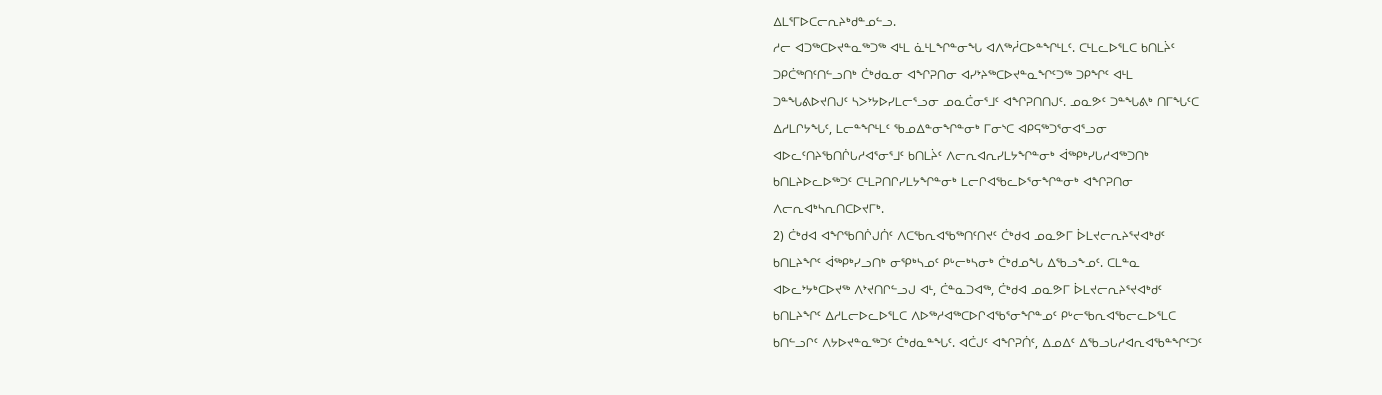ᐃᒪᕐᒥᐅᑕᓕᕆᔨᒃᑯᓐᓄᓪᓗ.
ᓱᓕ ᐊᑐᖅᑕᐅᔪᓐᓇᖅᑐᖅ ᐊᒻᒪ ᓈᒻᒪᖏᓐᓂᖓ ᐊᐱᖅᓲᑕᐅᓐᖏᒻᒪᑦ. ᑕᒻᒪᓚᐅᕐᒪᑕ ᑲᑎᒪᔩᑦ
ᑐᑭᑖᖅᑎᑦᑎᓪᓗᑎᒃ ᑖᒃᑯᓇᓂ ᐊᖏᕈᑎᓂ ᐊᓯᔾᔨᖅᑕᐅᔪᓐᓇᖏᑦᑐᖅ ᑐᑭᖏᑦ ᐊᒻᒪ
ᑐᓐᖓᕕᐅᔪᑎᒍᑦ ᓴᐳᔾᔭᐅᓯᒪᓕᕐᓗᓂ ᓄᓇᑖᓂᕐᒧᑦ ᐊᖏᕈᑎᑎᒍᑦ. ᓄᓇᕗᑦ ᑐᓐᖓᕕᒃ ᑎᒥᖓᑦᑕ
ᐃᓱᒪᒋᔭᖓᑦ, ᒪᓕᓐᖏᒻᒪᑦ ᖃᓄᐃᓐᓂᖏᓐᓂᒃ ᒥᓂᔅᑕ ᐊᑭᕋᖅᑐᕐᓂᐊᕐᓗᓂ
ᐊᐅᓚᑦᑎᔨᖃᑎᒌᒐᓱᐊᕐᓂᕐᒧᑦ ᑲᑎᒪᔩᑦ ᐱᓕᕆᐊᕆᓯᒪᔭᖏᓐᓂᒃ ᐋᖅᑭᒃᓯᒐᓱᐊᖅᑐᑎᒃ
ᑲᑎᒪᔨᐅᓚᐅᖅᑐᑦ ᑕᒻᒪᕈᑎᒋᓯᒪᔭᖏᓐᓂᒃ ᒪᓕᒋᐊᖃᓚᐅᕐᓂᖏᓐᓂᒃ ᐊᖏᕈᑎᓂ
ᐱᓕᕆᐊᒃᓴᕆᑎᑕᐅᔪᒥᒃ.
2) ᑖᒃᑯᐊ ᐊᖏᖃᑎᒌᒍᑏᑦ ᐱᑕᖃᕆᐊᖃᖅᑎᑦᑎᔪᑦ ᑖᒃᑯᐊ ᓄᓇᕗᒥ ᐆᒪᔪᓕᕆᔨᕐᔪᐊᒃᑯᑦ
ᑲᑎᒪᔨᖏᑦ ᐋᖅᑭᒃᓯᓗᑎᒃ ᓂᕿᒃᓴᓄᑦ ᑭᒡᓕᒃᓴᓂᒃ ᑖᒃᑯᓄᖓ ᐃᖃᓗᖕᓄᑦ. ᑕᒪᓐᓇ
ᐊᐅᓚᔾᔭᒃᑕᐅᔪᖅ ᐱᔾᔪᑎᒋᓪᓗᒍ ᐊᒻ, ᑖᓐᓇᑐᐊᖅ, ᑖᒃᑯᐊ ᓄᓇᕗᒥ ᐆᒪᔪᓕᕆᔨᕐᔪᐊᒃᑯᑦ
ᑲᑎᒪᔨᖏᑦ ᐃᓱᒪᓕᐅᓚᐅᕐᒪᑕ ᐱᐅᖅᓱᐊᖅᑕᐅᒋᐊᖃᕐᓂᖏᓐᓄᑦ ᑭᒡᓕᖃᕆᐊᖃᓕᓚᐅᕐᒪᑕ
ᑲᑎᓪᓗᒋᑦ ᐱᔭᐅᔪᓐᓇᖅᑐᑦ ᑖᒃᑯᓇᓐᖓᑦ. ᐊᑖᒍᑦ ᐊᖏᕈᑏᑦ, ᐃᓄᐃᑦ ᐃᖃᓗᒐᓱᐊᕆᐊᖃᓐᖏᑦᑐᑦ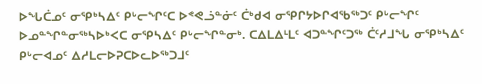ᐅᖓᑖᓄᑦ ᓂᕿᒃᓴᐃᑦ ᑭᒡᓕᖏᑦᑕ ᐅᕝᕙᓘᓐᓃᑦ ᑖᒃᑯᐊ ᓂᕿᒋᔭᐅᒋᐊᖃᖅᑐᑦ ᑭᒡᓕᖏᑦ
ᐅᓄᓐᖏᓐᓂᖅᓴᐅᒃᐸᑕ ᓂᕿᓴᐃᑦ ᑭᒡᓕᖏᓐᓂᒃ. ᑕᐃᒪᐃᒻᒪᑦ ᐊᑐᓐᖏᑦᑐᖅ ᑖᑦᓱᒧᖓ ᓂᕿᒃᓴᐃᑦ
ᑭᒡᓕᐊᓄᑦ ᐃᓱᒪᓕᐅᕈᑕᐅᓚᐅᖅᑐᒧᑦ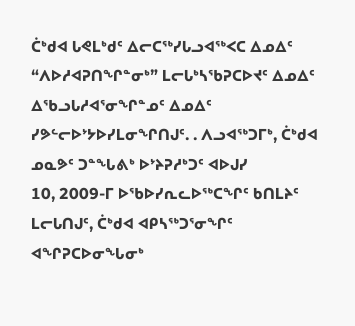ᑖᒃᑯᐊ ᒐᕙᒪᒃᑯᑦ ᐃᓕᑕᖅᓯᒐᓗᐊᖅᐸᑕ ᐃᓄᐃᑦ
“ᐱᐅᓱᐊᕈᑎᖏᓐᓂᒃ” ᒪᓕᒐᒃᓴᖃᕈᑕᐅᔪᑦ ᐃᓄᐃᑦ ᐃᖃᓗᒐᓱᐊᕐᓂᖏᓐᓄᑦ ᐃᓄᐃᑦ
ᓯᕗᓪᓕᐅᔾᔭᐅᓯᒪᓂᖏᑎᒍᑦ. . ᐱᓗᐊᖅᑐᒥᒃ, ᑖᒃᑯᐊ ᓄᓇᕗᑦ ᑐᓐᖓᕕᒃ ᐅᔾᔨᕈᓱᒃᑐᑦ ᐊᐅᒍᓯ
10, 2009-ᒥ ᐅᖃᐅᓯᕆᓚᐅᖅᑕᖏᑦ ᑲᑎᒪᔨᑦ ᒪᓕᒐᑎᒍᑦ, ᑖᒃᑯᐊ ᐊᑭᓴᖅᑐᕐᓂᖏᑦ
ᐊᖏᕈᑕᐅᓂᖓᓂᒃ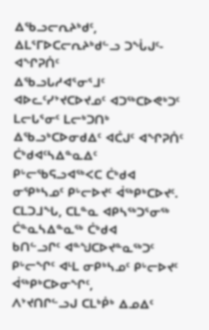ᐃᖃᓗᓕᕆᔨᒃᑯᑦ, ᐃᒪᕐᒥᐅᑕᓕᕆᔨᒃᑯᓪᓗ ᑐᖔᒍᑦ-ᐊᖏᕈᑏᑦ
ᐃᖃᓗᒐᓱᐊᕐᓂᕐᒧᑦ ᐊᐅᓚᑦᓯᔾᔪᑕᐅᔪᓄᑦ ᐊᑐᖅᑕᐅᕙᒃᑐᑦ ᒪᓕᒐᕐᓂᑦ ᒪᓕᒃᑐᑎᒃ
ᐃᖃᓗᒃᑕᐅᓂᑯᐃᑦ ᐊᑖᒍᑦ ᐊᖏᕈᑏᑦ ᑖᒃᑯᐊᑦᓴᐃᓐᓇᐃᑦ ᑭᒡᓕᖃᕋᓗᐊᖅᐸᑕ ᑖᒃᑯᐊ
ᓂᕿᒃᓴᓄᑦ ᑭᒡᓕᐅᔪᑦ ᐋᖅᑭᒃᑕᐅᔪᑦ. ᑕᒪᑐᒧᖓ, ᑕᒪᓐᓇ ᐊᑭᓴᖅᑐᕐᓂᖅ ᑖᓐᓇᓴᐃᓐᓇᖅ ᑖᒃᑯᐊ
ᑲᑎᓪᓗᒋᑦ ᐊᓐᖑᑕᐅᔪᓐᓇᖅᑐᑦ ᑭᒡᓕᖏᑦ ᐊᒻᒪ ᓂᑭᒃᓴᓄᑦ ᑭᒡᓕᐅᔪᑦ ᐋᖅᑭᒃᑕᐅᓂᖏᑦ,
ᐱᔾᔪᑎᒋᓪᓗᒍ ᑕᒪᒃᑮᒃ ᐃᓄᐃᑦ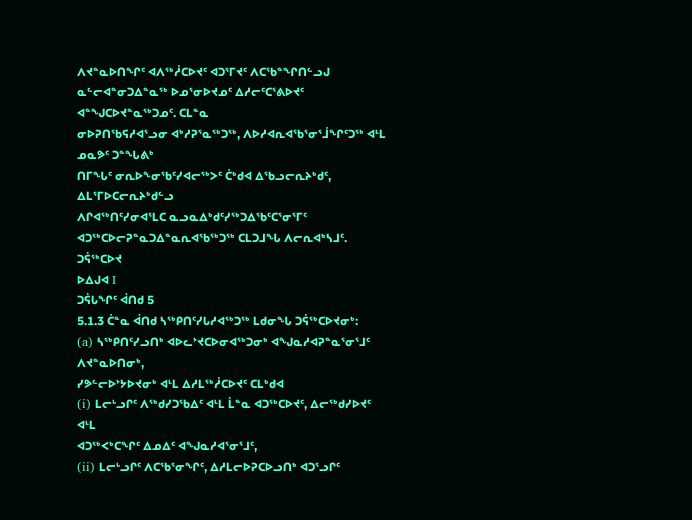ᐱᔪᓐᓇᐅᑎᖏᑦ ᐊᐱᖅᓲᑕᐅᔪᑦ ᐊᑐᕐᒥᔪᑦ ᐱᑕᖃᓐᖏᑎᓪᓗᒍ
ᓇᓪᓕᐊᓐᓂᑐᐃᓐᓇᖅ ᐅᓄᕐᓂᐅᔪᓄᑦ ᐃᓱᓕᑦᑕᕐᕕᐅᔪᑦ ᐊᓐᖑᑕᐅᔪᓐᓇᖅᑐᓄᑦ. ᑕᒪᓐᓇ
ᓂᐅᕈᑎᖃᕋᓱᐊᕐᓗᓂ ᐊᒃᓱᕈᕐᓇᖅᑐᖅ, ᐱᐅᓱᐊᕆᐊᖃᕐᓂᕐᒨᖏᑦᑐᖅ ᐊᒻᒪ ᓄᓇᕗᑦ ᑐᓐᖓᕕᒃ
ᑎᒥᖓᑦ ᓂᕆᐅᖕᓂᖃᑦᓯᐊᓕᖅᐳᑦ ᑖᒃᑯᐊ ᐃᖃᓗᓕᕆᔨᒃᑯᑦ, ᐃᒪᕐᒥᐅᑕᓕᕆᔨᒃᑯᓪᓗ
ᐱᒋᐊᖅᑎᑦᓯᓂᐊᕐᒪᑕ ᓇᓗᓇᐃᒃᑯᑦᓯᖅᑐᐃᖃᑦᑕᕐᓂᕐᒥᑦ
ᐊᑐᖅᑕᐅᓕᕈᓐᓇᑐᐃᓐᓇᕆᐊᖃᖅᑐᖅ ᑕᒪᑐᒧᖓ ᐱᓕᕆᐊᒃᓴᒧᑦ.
ᑐᕌᖅᑕᐅᔪ
ᐅᐃᒍᐊ I
ᑐᕌᒐᖏᑦ ᐋᑎᑯ 5
5.1.3 ᑖᓐᓇ ᐋᑎᑯ ᓴᖅᑭᑎᑦᓯᒐᓱᐊᖅᑐᖅ ᒪᑯᓂᖓ ᑐᕌᖅᑕᐅᔪᓂᒃ:
(a) ᓴᖅᑭᑎᑦᓯᓗᑎᒃ ᐊᐅᓚᔾᔪᑕᐅᓂᐊᖅᑐᓂᒃ ᐊᖑᓇᓱᐊᕈᓐᓇᕐᓂᕐᒧᑦ ᐱᔪᓐᓇᐅᑎᓂᒃ,
ᓯᕗᓪᓕᐅᔾᔭᐅᔪᓂᒃ ᐊᒻᒪ ᐃᓱᒪᖅᓲᑕᐅᔪᑦ ᑕᒪᒃᑯᐊ
(i) ᒪᓕᒡᓗᒋᑦ ᐱᖅᑯᓯᑐᖃᐃᑦ ᐊᒻᒪ ᒫᓐᓇ ᐊᑐᖅᑕᐅᔪᑦ, ᐃᓕᖅᑯᓯᐅᔪᑦ ᐊᒻᒪ
ᐊᑐᖅᐸᒃᑕᖏᑦ ᐃᓄᐃᑦ ᐊᖑᓇᓱᐊᕐᓂᕐᒧᑦ,
(ii) ᒪᓕᒡᓗᒋᑦ ᐱᑕᖃᕐᓂᖏᑦ, ᐃᓱᒪᓕᐅᕈᑕᐅᓗᑎᒃ ᐊᑐᕐᓗᒋᑦ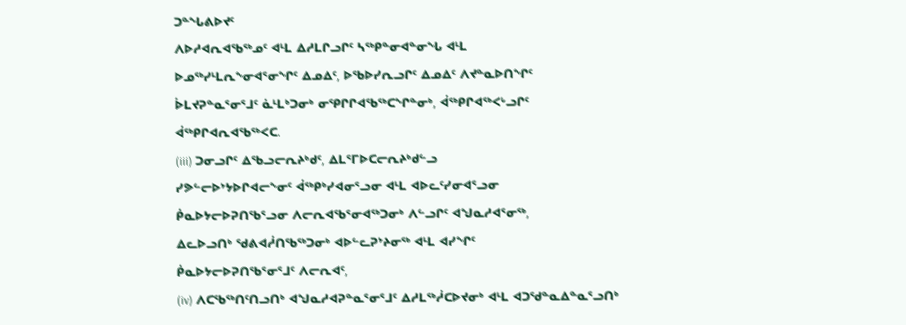ᑐᓐᖓᕕᐅᔪᑦ
ᐱᐅᓱᐊᕆᐊᖃᖅᓄᑦ ᐊᒻᒪ ᐃᓱᒪᒋᓗᒋᑦ ᓴᖅᑭᓐᓂᐊᓐᓂᖓ ᐊᒻᒪ
ᐅᓄᖅᓯᒻᒪᕆᖕᓂᐊᕐᓂᖏᑦ ᐃᓄᐃᑦ, ᐅᖃᐅᓯᕆᓗᒋᑦ ᐃᓄᐃᑦ ᐱᔪᓐᓇᐅᑎᖏᑦ
ᐆᒪᔪᕈᓐᓇᕐᓂᕐᒧᑦ ᓈᒻᒪᒃᑐᓂᒃ ᓂᕿᒋᒋᐊᖃᖅᑕᖏᓐᓂᒃ, ᐋᖅᑭᒋᐊᖅᐸᒡᓗᒋᑦ
ᐋᖅᑭᒋᐊᕆᐊᖃᖅᐸᑕ.
(iii) ᑐᓂᓗᒋᑦ ᐃᖃᓗᓕᕆᔨᒃᑯᑦ, ᐃᒪᕐᒥᐅᑕᓕᕆᔨᒃᑯᓪᓗ
ᓯᕗᓪᓕᐅᔾᔭᐅᒋᐊᓕᖕᓂᑦ ᐋᖅᑭᒃᓯᐊᓂᕐᓗᓂ ᐊᒻᒪ ᐊᐅᓚᑦᓯᓂᐊᕐᓗᓂ
ᑮᓇᐅᔭᓕᐅᕈᑎᖃᕐᓗᓂ ᐱᓕᕆᐊᖃᕐᓂᐊᖅᑐᓂᒃ ᐱᓪᓗᒋᑦ ᐊᖑᓇᓱᐊᕐᓂᖅ,
ᐃᓚᐅᓗᑎᒃ ᖁᕕᐊᓲᑎᖃᖅᑐᓂᒃ ᐊᐅᓪᓚᕈᔾᔨᓂᖅ ᐊᒻᒪ ᐊᓯᖏᑦ
ᑮᓇᐅᔭᓕᐅᕈᑎᖃᕐᓂᕐᒧᑦ ᐱᓕᕆᐊᑦ,
(iv) ᐱᑕᖃᖅᑎᑦᑎᓗᑎᒃ ᐊᖑᓇᓱᐊᕈᓐᓇᕐᓂᕐᒧᑦ ᐃᓱᒪᖅᓲᑕᐅᔪᓂᒃ ᐊᒻᒪ ᐊᑐᖁᓐᓇᐃᓐᓇᕐᓗᑎᒃ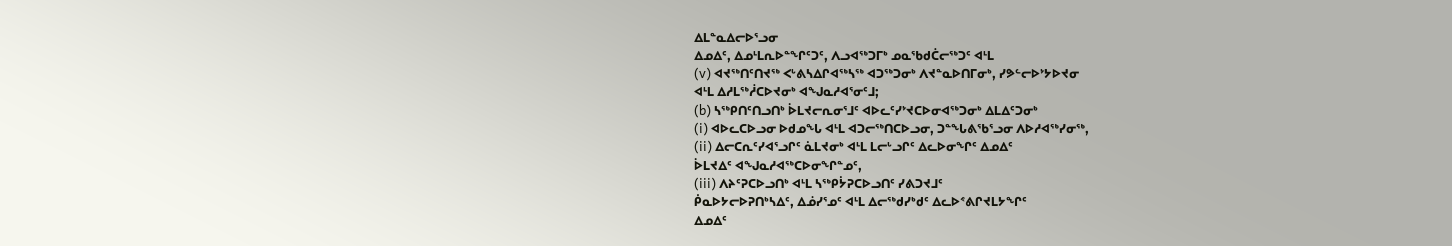ᐃᒪᓐᓇᐃᓕᐅᕐᓗᓂ
ᐃᓄᐃᑦ, ᐃᓄᒻᒪᕆᐅᓐᖏᑦᑐᑦ, ᐱᓗᐊᖅᑐᒥᒃ ᓄᓇᖃᑯᑖᓕᖅᑐᑦ ᐊᒻᒪ
(v) ᐊᔪᖅᑎᑦᑎᔪᖅ ᐸᒡᕕᓴᐃᒋᐊᖅᓴᖅ ᐊᑐᖅᑐᓂᒃ ᐱᔪᓐᓇᐅᑎᒥᓂᒃ, ᓯᕗᓪᓕᐅᔾᔭᐅᔪᓂ
ᐊᒻᒪ ᐃᓱᒪᖅᓲᑕᐅᔪᓂᒃ ᐊᖑᓇᓱᐊᕐᓂᑦᒧ;
(b) ᓴᖅᑭᑎᑦᑎᓗᑎᒃ ᐆᒪᔪᓕᕆᓂᕐᒧᑦ ᐊᐅᓚᑦᓯᔾᔪᑕᐅᓂᐊᖅᑐᓂᒃ ᐃᒪᐃᑦᑐᓂᒃ
(i) ᐊᐅᓚᑕᐅᓗᓂ ᐅᑯᓄᖓ ᐊᒻᒪ ᐊᑐᓕᖅᑎᑕᐅᓗᓂ, ᑐᓐᖓᕕᖃᕐᓗᓂ ᐱᐅᓱᐊᖅᓯᓂᖅ,
(ii) ᐃᓕᑕᕆᑦᓯᐊᕐᓗᒋᑦ ᓈᒪᔪᓂᒃ ᐊᒻᒪ ᒪᓕᒡᓗᒋᑦ ᐃᓚᐅᓂᖏᑦ ᐃᓄᐃᑦ
ᐆᒪᔪᐃᑦ ᐊᖑᓇᓱᐊᖅᑕᐅᓂᖏᓐᓄᑦ,
(iii) ᐱᔨᑦᕈᑕᐅᓗᑎᒃ ᐊᒻᒪ ᓴᖅᑭᔮᕈᑕᐅᓗᑎᑦ ᓯᕕᑐᔪᒧᑦ
ᑮᓇᐅᔭᓕᐅᕈᑎᒃᓴᐃᑦ, ᐃᓅᓯᕐᓄᑦ ᐊᒻᒪ ᐃᓕᖅᑯᓯᒃᑯᑦ ᐃᓚᐅᕝᕕᒋᔪᒪᔭᖏᑦ
ᐃᓄᐃᑦ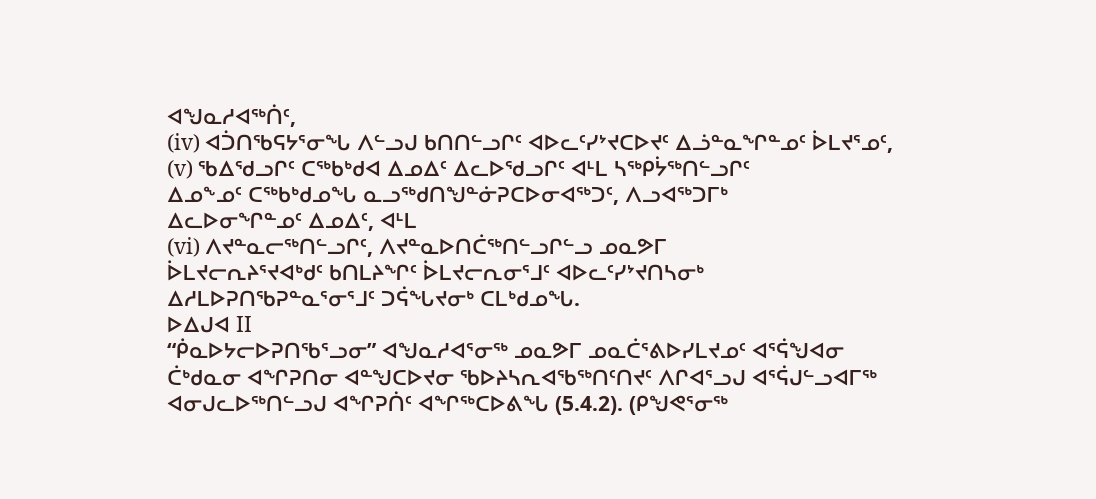ᐊᖑᓇᓱᐊᖅᑏᑦ,
(iv) ᐊᑑᑎᖃᕋᔭᕐᓂᖓ ᐱᓪᓗᒍ ᑲᑎᑎᓪᓗᒋᑦ ᐊᐅᓚᑦᓯᔾᔪᑕᐅᔪᑦ ᐃᓘᓐᓇᖏᓐᓄᑦ ᐆᒪᔪᕐᓄᑦ,
(v) ᖃᐃᖁᓗᒋᑦ ᑕᖅᑲᒃᑯᐊ ᐃᓄᐃᑦ ᐃᓚᐅᖁᓗᒋᑦ ᐊᒻᒪ ᓴᖅᑭᔮᖅᑎᓪᓗᒋᑦ
ᐃᓄᖕᓄᑦ ᑕᖅᑲᒃᑯᓄᖓ ᓇᓗᖅᑯᑎᖑᓐᓃᕈᑕᐅᓂᐊᖅᑐᑦ, ᐱᓗᐊᖅᑐᒥᒃ
ᐃᓚᐅᓂᖏᓐᓄᑦ ᐃᓄᐃᑦ, ᐊᒻᒪ
(vi) ᐱᔪᓐᓇᓕᖅᑎᓪᓗᒋᑦ, ᐱᔪᓐᓇᐅᑎᑖᖅᑎᓪᓗᒋᓪᓗ ᓄᓇᕗᒥ
ᐆᒪᔪᓕᕆᔨᕐᔪᐊᒃᑯᑦ ᑲᑎᒪᔨᖏᑦ ᐆᒪᔪᓕᕆᓂᕐᒧᑦ ᐊᐅᓚᑦᓯᔾᔪᑎᓴᓂᒃ
ᐃᓱᒪᐅᕈᑎᖃᕈᓐᓇᕐᓂᕐᒧᑦ ᑐᕌᖓᔪᓂᒃ ᑕᒪᒃᑯᓄᖓ.
ᐅᐃᒍᐊ II
“ᑮᓇᐅᔭᓕᐅᕈᑎᖃᕐᓗᓂ” ᐊᖑᓇᓱᐊᕐᓂᖅ ᓄᓇᕗᒥ ᓄᓇᑖᕐᕕᐅᓯᒪᔪᓄᑦ ᐊᕐᕌᖑᐊᓂ
ᑖᒃᑯᓇᓂ ᐊᖏᕈᑎᓂ ᐊᓐᖑᑕᐅᔪᓂ ᖃᐅᔨᓴᕆᐊᖃᖅᑎᑦᑎᔪᑦ ᐱᒋᐊᕐᓗᒍ ᐊᕐᕌᒍᓪᓗᐊᒥᖅ
ᐊᓂᒍᓚᐅᖅᑎᓪᓗᒍ ᐊᖏᕈᑏᑦ ᐊᖏᖅᑕᐅᕕᖓ (5.4.2). (ᑭᖑᕙᕐᓂᖅ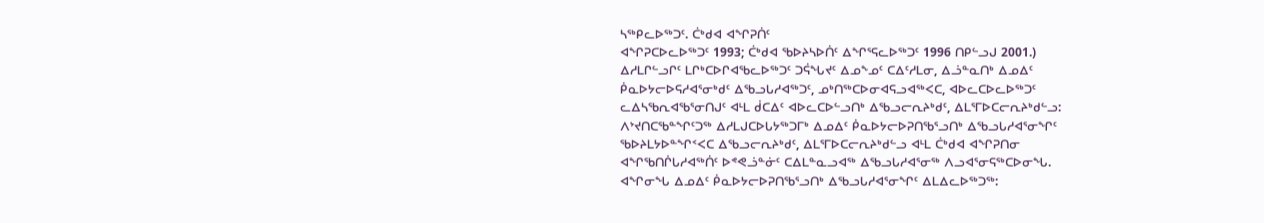ᓴᖅᑭᓚᐅᖅᑐᑦ. ᑖᒃᑯᐊ ᐊᖏᕈᑏᑦ
ᐊᖏᕈᑕᐅᓚᐅᖅᑐᑦ 1993; ᑖᒃᑯᐊ ᖃᐅᔨᓴᐅᑏᑦ ᐃᖏᕐᕋᓚᐅᖅᑐᑦ 1996 ᑎᑭᓪᓗᒍ 2001.)
ᐃᓱᒪᒋᓪᓗᒋᑦ ᒪᒋᒃᑕᐅᒋᐊᖃᓚᐅᖅᑐᑦ ᑐᕌᖓᔪᑦ ᐃᓄᖕᓄᑦ ᑕᐃᑦᓱᒪᓂ, ᐃᓘᓐᓇᑎᒃ ᐃᓄᐃᑦ
ᑮᓇᐅᔭᓕᐅᕋᓱᐊᕐᓂᒃᑯᑦ ᐃᖃᓗᒐᓱᐊᖅᑐᑦ, ᓄᒃᑎᖅᑕᐅᓂᐊᕋᓗᐊᖅᐸᑕ, ᐊᐅᓚᑕᐅᓚᐅᖅᑐᑦ
ᓚᐃᓴᖃᕆᐊᖃᕐᓂᑎᒍᑦ ᐊᒻᒪ ᑰᑕᐃᑦ ᐊᐅᓚᑕᐅᓪᓗᑎᒃ ᐃᖃᓗᓕᕆᔨᒃᑯᑦ, ᐃᒪᕐᒥᐅᑕᓕᕆᔨᒃᑯᓪᓗ:
ᐱᔾᔪᑎᑕᖃᓐᖏᑦᑐᖅ ᐃᓱᒪᒍᑕᐅᒐᔭᖅᑐᒥᒃ ᐃᓄᐃᑦ ᑮᓇᐅᔭᓕᐅᕈᑎᖃᕐᓗᑎᒃ ᐃᖃᓗᒐᓱᐊᕐᓂᖏᑦ
ᖃᐅᔨᒪᔭᐅᓐᖏᑉᐸᑕ ᐃᖃᓗᓕᕆᔨᒃᑯᑦ, ᐃᒪᕐᒥᐅᑕᓕᕆᔨᒃᑯᓪᓗ ᐊᒻᒪ ᑖᒃᑯᐊ ᐊᖏᕈᑎᓂ
ᐊᖏᖃᑎᒌᒐᓱᐊᖅᑏᑦ ᐅᕝᕙᓘᓐᓃᑦ ᑕᐃᒪᓐᓇᓗᐊᖅ ᐃᖃᓗᒐᓱᐊᕐᓂᖅ ᐱᓗᐊᕐᓂᕋᖅᑕᐅᓂᖓ.
ᐊᖏᓂᖓ ᐃᓄᐃᑦ ᑮᓇᐅᔭᓕᐅᕈᑎᖃᕐᓗᑎᒃ ᐃᖃᓗᒐᓱᐊᕐᓂᖏᑦ ᐃᒪᐃᓚᐅᖅᑐᖅ: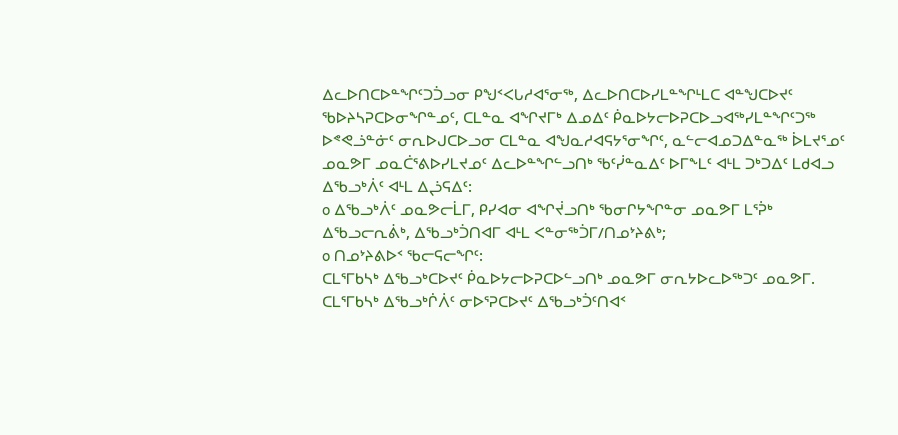ᐃᓚᐅᑎᑕᐅᓐᖏᑦᑐᑑᓗᓂ ᑭᖑᑉᐸᒐᓱᐊᕐᓂᖅ, ᐃᓚᐅᑎᑕᐅᓯᒪᓐᖏᒻᒪᑕ ᐊᓐᖑᑕᐅᔪᑦ
ᖃᐅᔨᓴᕈᑕᐅᓂᖏᓐᓄᑦ, ᑕᒪᓐᓇ ᐊᖏᔪᒥᒃ ᐃᓄᐃᑦ ᑮᓇᐅᔭᓕᐅᕈᑕᐅᓗᐊᖅᓯᒪᓐᖏᑦᑐᖅ
ᐅᕝᕙᓘᓐᓃᑦ ᓂᕆᐅᒍᑕᐅᓗᓂ ᑕᒪᓐᓇ ᐊᖑᓇᓱᐊᕋᔭᕐᓂᖏᑦ, ᓇᓪᓕᐊᓄᑐᐃᓐᓇᖅ ᐆᒪᔪᕐᓄᑦ
ᓄᓇᕗᒥ ᓄᓇᑖᕐᕕᐅᓯᒪᔪᓄᑦ ᐃᓚᐅᓐᖏᓪᓗᑎᒃ ᖃᑦᓰᓐᓇᐃᑦ ᐅᒥᖕᒪᑦ ᐊᒻᒪ ᑐᒃᑐᐃᑦ ᒪᑯᐊᓗ
ᐃᖃᓗᒃᐲᑦ ᐊᒻᒪ ᐃᖣᕋᐃᑦ:
o ᐃᖃᓗᒃᐲᑦ ᓄᓇᕗᓕᒫᒥ, ᑭᓯᐊᓂ ᐊᖏᔫᓗᑎᒃ ᖃᓂᒋᔭᖏᓐᓂ ᓄᓇᕗᒥ ᒪᕐᕉᒃ
ᐃᖃᓗᓕᕆᕖᒃ, ᐃᖃᓗᒃᑑᑎᐊᒥ ᐊᒻᒪ ᐸᓐᓂᖅᑑᒥ/ᑎᓄᔾᔨᕕᒃ;
o ᑎᓄᔾᔨᕕᐅᑉ ᖃᓕᕋᓕᖏᑦ:
ᑕᒪᕐᒥᑲᓴᒃ ᐃᖃᓗᒃᑕᐅᔪᑦ ᑮᓇᐅᔭᓕᐅᕈᑕᐅᓪᓗᑎᒃ ᓄᓇᕗᒥ ᓂᕆᔭᐅᓚᐅᖅᑐᑦ ᓄᓇᕗᒥ.
ᑕᒪᕐᒥᑲᓴᒃ ᐃᖃᓗᒃᒌᐲᑦ ᓂᐅᕐᕈᑕᐅᔪᑦ ᐃᖃᓗᒃᑑᑦᑎᐊᑉ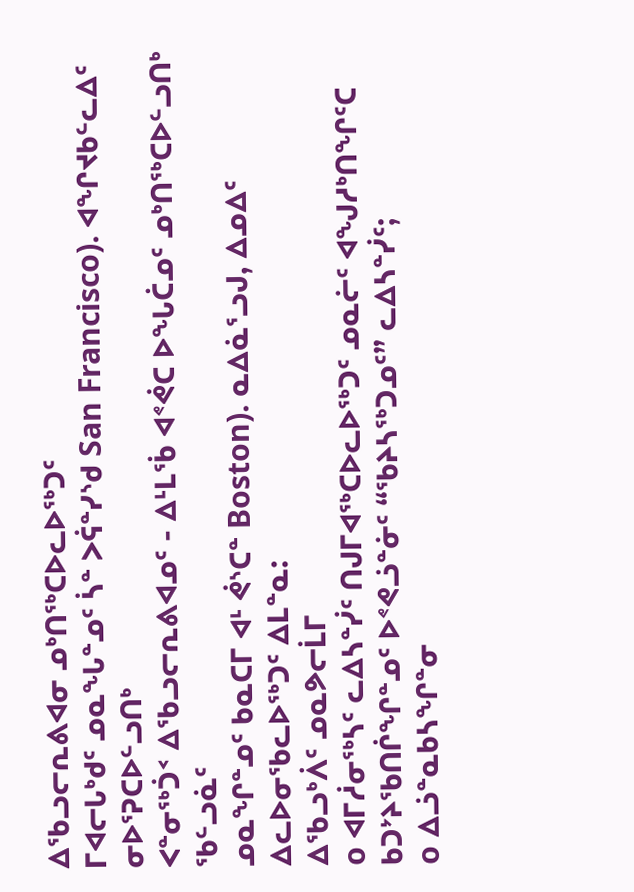ᐃᖃᓗᓕᕆᕕᐊᓂ ᓄᒃᑎᖅᑕᐅᓚᐅᖅᑐᑦ
ᒥᐊᓕᒐᒃᑯᑦ ᓄᓇᖓᓐᓄᑦ ᓵᓐ ᐳᕌᓐᓯᔅᑯ San Francisco). ᐊᖏᔪᑲᓪᓚᐃᑦ ᓂᐅᕐᕈᑕᐅᓪᓗᑎᒃ
ᐸᓐᓂᖅᑑᑉ ᐃᖃᓗᓕᕆᕕᐊᓄᑦ - ᐃᒻᒪᖄ ᐊᕝᕚᑕ ᐅᖓᑖᓄᑦ ᓄᒃᑎᖅᑕᐅᓪᓗᑎᒃ ᖃᓪᓗᓈᑦ
ᓄᓇᖏᓐᓄᑦ ᑲᓇᑕᒥ ᐊᒻ ᕚᔅᑕᓐ Boston). ᓇᐃᓈᕐᓗᒍ, ᐃᓄᐃᑦ ᐃᓚᐅᓂᖃᓚᐅᖅᑐᑦ ᐃᒪᓐᓇ:
ᐃᖃᓗᒃᐲᑦ ᓄᓇᕗᓕᒫᒥ
o ᐊᒥᓲᓂᖅᓴᑦ ᓚᐃᓴᓐᓰᑦ ᑎᒍᒥᐊᖅᑕᐅᓚᐅᖅᑐᑦ ᓄᓇᓖᑦ ᐊᖑᓱᒃᑎᖏᑦᑕ
ᑲᑐᔾᔨᖃᑎᒌᖏᓐᓄᑦ ᐅᕝᕙᓘᓐᓃᑦ “ᖃᔨᓴᖅᑐᓄᑦ” ᓚᐃᓴᓐᓰᑦ;
o ᐃᓘᓐᓇᑲᓴᖏᓐᓂ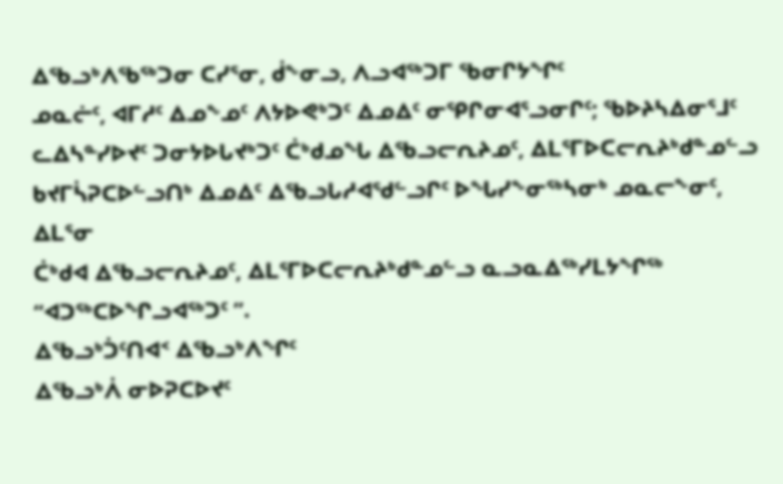ᐃᖃᓗᒃᐱᖃᖅᑐᓂ ᑕᓯᕐᓂ, ᑰᖕᓂᓗ, ᐱᓗᐊᖅᑐᒥ ᖃᓂᒋᔭᖏᑦ
ᓄᓇᓖᑦ, ᐊᒥᓱᑦ ᐃᓄᖕᓄᑦ ᐱᔭᐅᕙᒃᑐᑦ ᐃᓄᐃᑦ ᓂᕿᒋᓂᐊᕐᓗᓂᒋᑦ; ᖃᐅᔨᓴᐃᓂᕐᒧᑦ
ᓚᐃᓴᓐᓯᐅᔪᑦ ᑐᓂᔭᐅᒐᔪᒃᑐᑦ ᑖᒃᑯᓄᖓ ᐃᖃᓗᓕᕆᔨᓄᑦ, ᐃᒪᕐᒥᐅᑕᓕᕆᔨᒃᑯᓐᓄᓪᓗ
ᑲᔪᒥᓵᕈᑕᐅᓪᓗᑎᒃ ᐃᓄᐃᑦ ᐃᖃᓗᒐᓱᐊᖁᓪᓗᒋᑦ ᐅᖓᓯᖕᓂᖅᓴᓂᒃ ᓄᓇᓕᖕᓂᑦ, ᐃᒪᕐᓂ
ᑖᒃᑯᐊ ᐃᖃᓗᓕᕆᔨᓄᑦ, ᐃᒪᕐᒥᐅᑕᓕᕆᔨᒃᑯᓐᓄᓪᓗ ᓇᓗᓇᐃᖅᓯᒪᔭᖏᖅ
“ᐊᑐᖅᑕᐅᖏᓗᐊᖅᑐᑦ ”.
ᐃᖃᓗᒃᑑᑦᑎᐊᑉ ᐃᖃᓗᒃᐱᖏᑦ
ᐃᖃᓗᒃᐲ ᓂᐅᕈᑕᐅᔪᑦ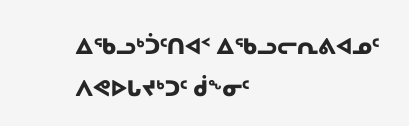ᐃᖃᓗᒃᑑᑦᑎᐊᑉ ᐃᖃᓗᓕᕆᕕᐊᓄᑦ ᐱᕙᐅᒐᔪᒃᑐᑦ ᑰᖕᓂᑦ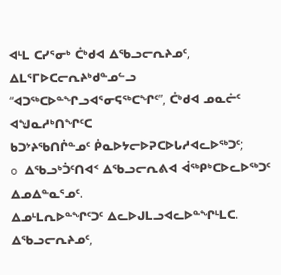ᐊᒻᒪ ᑕᓯᕐᓂᒃ ᑖᒃᑯᐊ ᐃᖃᓗᓕᕆᔨᓄᑦ, ᐃᒪᕐᒥᐅᑕᓕᕆᔨᒃᑯᓐᓄᓪᓗ
“ᐊᑐᖅᑕᐅᓐᖏᓗᐊᕐᓂᕋᖅᑕᖏᑦ”, ᑖᒃᑯᐊ ᓄᓇᓖᑦ ᐊᖑᓇᓱᒃᑎᖏᑦᑕ
ᑲᑐᔾᔨᖃᑎᒌᓐᓄᑦ ᑮᓇᐅᔭᓕᐅᕈᑕᐅᒐᓱᐊᓚᐅᖅᑐᑦ;
o ᐃᖃᓗᒃᑑᑦᑎᐊᑉ ᐃᖃᓗᓕᕆᕕᐊ ᐋᖅᑭᒃᑕᐅᓚᐅᖅᑐᑦ ᐃᓄᐃᓐᓇᕐᓄᑦ.
ᐃᓄᒻᒪᕆᐅᓐᖏᑦᑐᑦ ᐃᓚᐅᒍᒪᓗᐊᓚᐅᓐᖏᒻᒪᑕ. ᐃᖃᓗᓕᕆᔨᓄᑦ,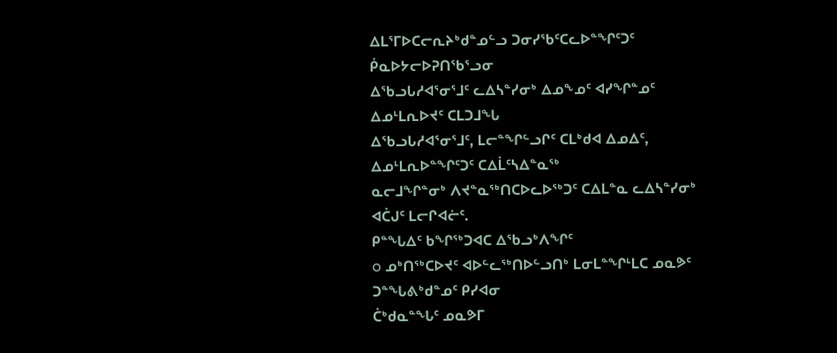ᐃᒪᕐᒥᐅᑕᓕᕆᔨᒃᑯᓐᓄᓪᓗ ᑐᓂᓯᖃᑦᑕᓚᐅᓐᖏᑦᑐᑦ ᑮᓇᐅᔭᓕᐅᕈᑎᖃᕐᓗᓂ
ᐃᖃᓗᒐᓱᐊᕐᓂᕐᒧᑦ ᓚᐃᓴᓐᓯᓂᒃ ᐃᓄᖕᓄᑦ ᐊᓯᖏᓐᓄᑦ ᐃᓄᒻᒪᕆᐅᔪᑦ ᑕᒪᑐᒧᖓ
ᐃᖃᓗᒐᓱᐊᕐᓂᕐᒧᑦ, ᒪᓕᓐᖏᓪᓗᒋᑦ ᑕᒪᒃᑯᐊ ᐃᓄᐃᑦ, ᐃᓄᒻᒪᕆᐅᓐᖏᑦᑐᑦ ᑕᐃᒫᑦᓴᐃᓐᓇᖅ
ᓇᓕᒧᖏᓐᓂᒃ ᐱᔪᓐᓇᖅᑎᑕᐅᓚᐅᖅᑐᑦ ᑕᐃᒪᓐᓇ ᓚᐃᓴᓐᓯᓂᒃ ᐊᑖᒍᑦ ᒪᓕᒋᐊᓖᑦ.
ᑭᓐᖓᐃᑦ ᑲᖏᖅᑐᐊᑕ ᐃᖃᓗᒃᐱᖏᑦ
o ᓄᒃᑎᖅᑕᐅᔪᑦ ᐊᐅᓪᓚᖅᑎᐅᓪᓗᑎᒃ ᒪᓂᒪᓐᖏᒻᒪᑕ ᓄᓇᕗᑦ ᑐᓐᖓᕕᒃᑯᓐᓄᑦ ᑭᓯᐊᓂ
ᑖᒃᑯᓇᓐᖓᑦ ᓄᓇᕗᒥ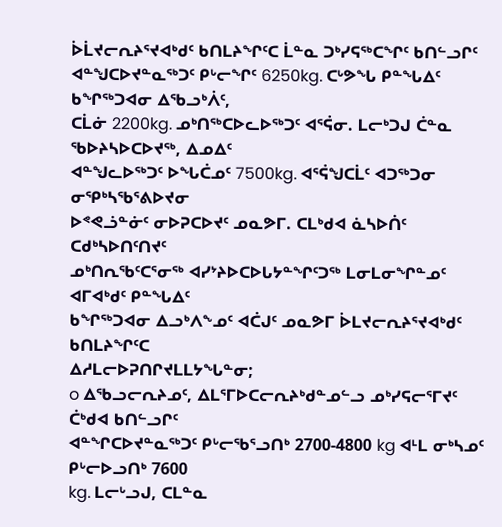ᐆᒫᔪᓕᕆᔨᕐᔪᐊᒃᑯᑦ ᑲᑎᒪᔨᖏᑦᑕ ᒫᓐᓇ ᑐᒃᓯᕋᖅᑕᖏᑦ ᑲᑎᓪᓗᒋᑦ
ᐊᓐᖑᑕᐅᔪᓐᓇᖅᑐᑦ ᑭᒡᓕᖏᑦ 6250kg. ᑕᒡᕗᖓ ᑭᓐᖓᐃᑦ ᑲᖏᖅᑐᐊᓂ ᐃᖃᓗᒃᐲᑦ,
ᑕᒫᓃ 2200kg. ᓄᒃᑎᖅᑕᐅᓚᐅᖅᑐᑦ ᐊᕐᕌᓂ. ᒪᓕᒃᑐᒍ ᑖᓐᓇ ᖃᐅᔨᓴᐅᑕᐅᔪᖅ, ᐃᓄᐃᑦ
ᐊᓐᖑᓚᐅᖅᑐᑦ ᐅᖓᑖᓄᑦ 7500kg. ᐊᕐᕌᖑᑕᒫᑦ ᐊᑐᖅᑐᓂ ᓂᕿᒃᓴᖃᕐᕕᐅᔪᓂ
ᐅᕝᕙᓘᓐᓃᑦ ᓂᐅᕈᑕᐅᔪᑦ ᓄᓇᕗᒥ. ᑕᒪᒃᑯᐊ ᓈᓴᐅᑏᑦ ᑕᑯᒃᓴᐅᑎᑦᑎᔪᑦ
ᓄᒃᑎᕆᖃᑦᑕᕐᓂᖅ ᐊᓯᔾᔨᐅᑕᐅᒐᔭᓐᖏᑦᑐᖅ ᒪᓂᒪᓂᖏᓐᓄᑦ ᐊᒥᐊᒃᑯᑦ ᑭᓐᖓᐃᑦ
ᑲᖏᖅᑐᐊᓂ ᐃᓗᒃᐱᖕᓄᑦ ᐊᑖᒍᑦ ᓄᓇᕗᒥ ᐆᒪᔪᓕᕆᔨᕐᔪᐊᒃᑯᑦ ᑲᑎᒪᔨᖏᑦᑕ
ᐃᓱᒪᓕᐅᕈᑎᒋᔪᒪᒪᔭᖓᓐᓂ;
o ᐃᖃᓗᓕᕆᔨᓄᑦ, ᐃᒪᕐᒥᐅᑕᓕᕆᔨᒃᑯᓐᓄᓪᓗ ᓄᒃᓯᕋᓕᕐᒥᔪᑦ ᑖᒃᑯᐊ ᑲᑎᓪᓗᒋᑦ
ᐊᓐᖏᑕᐅᔪᓐᓇᖅᑐᑦ ᑭᒡᓕᖃᕐᓗᑎᒃ 2700-4800 kg ᐊᒻᒪ ᓂᒃᓴᓄᑦ ᑭᒡᓕᐅᓗᑎᒃ 7600
kg. ᒪᓕᒡᓗᒍ, ᑕᒪᓐᓇ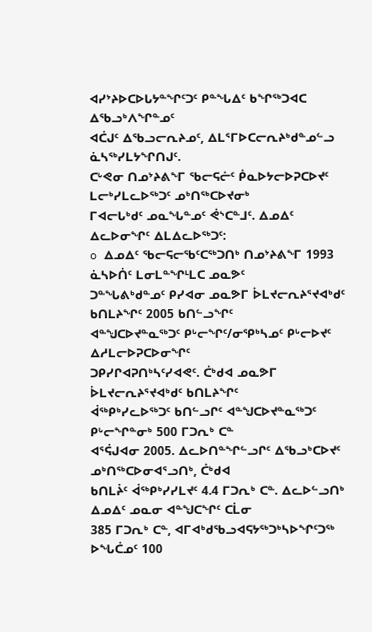ᐊᓯᔾᔨᐅᑕᐅᒐᔭᓐᖏᑦᑐᑦ ᑭᓐᖓᐃᑦ ᑲᖏᖅᑐᐊᑕ ᐃᖃᓗᒃᐱᖏᓐᓄᑦ
ᐊᑖᒍᑦ ᐃᖃᓗᓕᕆᔨᓄᑦ, ᐃᒪᕐᒥᐅᑕᓕᕆᔨᒃᑯᓐᓄᓪᓗ ᓈᓴᖅᓯᒪᔭᖏᑎᒍᑦ.
ᑕᒡᕙᓂ ᑎᓄᔾᔨᕕᖕᒥ ᖃᓕᕋᓖᑦ ᑮᓇᐅᔭᓕᐅᕈᑕᐅᔪᑦ ᒪᓕᒃᓯᒪᓚᐅᖅᑐᑦ ᓄᒃᑎᖅᑕᐅᔪᓂᒃ
ᒥᐊᓕᒐᒃᑯᑦ ᓄᓇᖓᓐᓄᑦ ᕚᔅᑕᓐᒧᑦ. ᐃᓄᐃᑦ ᐃᓚᐅᓂᖏᑦ ᐃᒪᐃᓚᐅᖅᑐᑦ:
o ᐃᓄᐃᑦ ᖃᓕᕋᓕᖃᑦᑕᖅᑐᑎᒃ ᑎᓄᔾᔨᕕᖕᒥ 1993 ᓈᓴᐅᑏᑦ ᒪᓂᒪᓐᖏᒻᒪᑕ ᓄᓇᕗᑦ
ᑐᓐᖓᕕᒃᑯᓐᓄᑦ ᑭᓯᐊᓂ ᓄᓇᕗᒥ ᐆᒪᔪᓕᕆᔨᕐᔪᐊᒃᑯᑦ ᑲᑎᒪᔨᖏᑦ 2005 ᑲᑎᓪᓗᖏᑦ
ᐊᓐᖑᑕᐅᔪᓐᓇᖅᑐᑦ ᑭᒡᓕᖏᑦ/ᓂᕿᒃᓴᓄᑦ ᑭᒡᓕᐅᔪᑦ ᐃᓱᒪᓕᐅᕈᑕᐅᓂᖏᑦ
ᑐᑭᓯᒋᐊᕈᑎᒃᓴᑦᓯᐊᕙᑦ. ᑖᒃᑯᐊ ᓄᓇᕗᒥ ᐆᒪᔪᓕᕆᔨᕐᔪᐊᒃᑯᑦ ᑲᑎᒪᔨᖏᑦ
ᐋᖅᑭᒃᓯᓚᐅᖅᑐᑦ ᑲᑎᓪᓗᒋᑦ ᐊᓐᖑᑕᐅᔪᓐᓇᖅᑐᑦ ᑭᒡᓕᖏᓐᓂᒃ 500 ᒥᑐᕆᒃ ᑕᓐ
ᐊᕐᕌᒍᐊᓂ 2005. ᐃᓚᐅᑎᓐᖏᓪᓗᒋᑦ ᐃᖃᓗᒃᑕᐅᔪᑦ ᓄᒃᑎᖅᑕᐅᓂᐊᕐᓗᑎᒃ, ᑖᒃᑯᐊ
ᑲᑎᒪᔩᑦ ᐋᖅᑭᒃᓯᓯᒪᔪᑦ 4.4 ᒥᑐᕆᒃ ᑕᓐ. ᐃᓚᐅᓪᓗᑎᒃ ᐃᓄᐃᑦ ᓄᓇᓂ ᐊᓐᖑᑕᖏᑦ ᑕᒫᓂ
385 ᒥᑐᕆᒃ ᑕᓐ, ᐊᒥᐊᒃᑯᖃᓗᐊᕋᔭᖅᑐᒃᓴᐅᖏᑦᑐᖅ ᐅᖓᑖᓄᑦ 100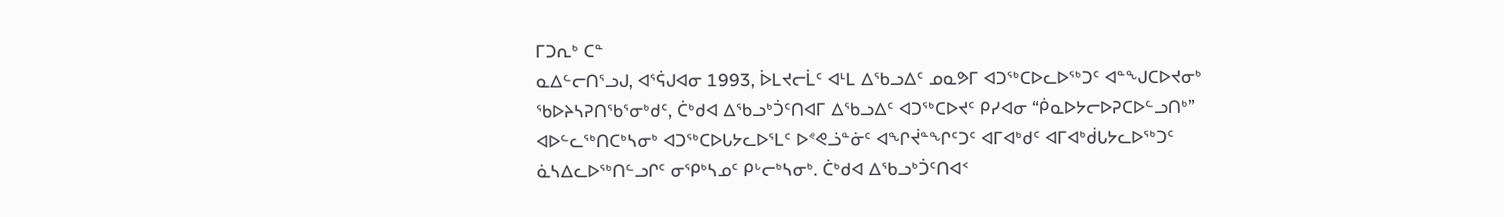ᒥᑐᕆᒃ ᑕᓐ
ᓇᐃᓪᓕᑎᕐᓗᒍ, ᐊᕐᕌᒍᐊᓂ 1993, ᐆᒪᔪᓕᒫᑦ ᐊᒻᒪ ᐃᖃᓗᐃᑦ ᓄᓇᕗᒥ ᐊᑐᖅᑕᐅᓚᐅᖅᑐᑦ ᐊᓐᖑᑕᐅᔪᓂᒃ
ᖃᐅᔨᓴᕈᑎᖃᕐᓂᒃᑯᑦ, ᑖᒃᑯᐊ ᐃᖃᓗᒃᑑᑦᑎᐊᒥ ᐃᖃᓗᐃᑦ ᐊᑐᖅᑕᐅᔪᑦ ᑭᓯᐊᓂ “ᑮᓇᐅᔭᓕᐅᕈᑕᐅᓪᓗᑎᒃ”
ᐊᐅᓪᓚᖅᑎᑕᒃᓴᓂᒃ ᐊᑐᖅᑕᐅᒐᔭᓚᐅᕐᒪᑦ ᐅᕝᕙᓘᓐᓃᑦ ᐊᖏᔫᓐᖏᑦᑐᑦ ᐊᒥᐊᒃᑯᑦ ᐊᒥᐊᒃᑰᒐᔭᓚᐅᖅᑐᑦ
ᓈᓴᐃᓚᐅᖅᑎᓪᓗᒋᑦ ᓂᕿᒃᓴᓄᑦ ᑭᒡᓕᒃᓴᓂᒃ. ᑖᒃᑯᐊ ᐃᖃᓗᒃᑑᑦᑎᐊᑉ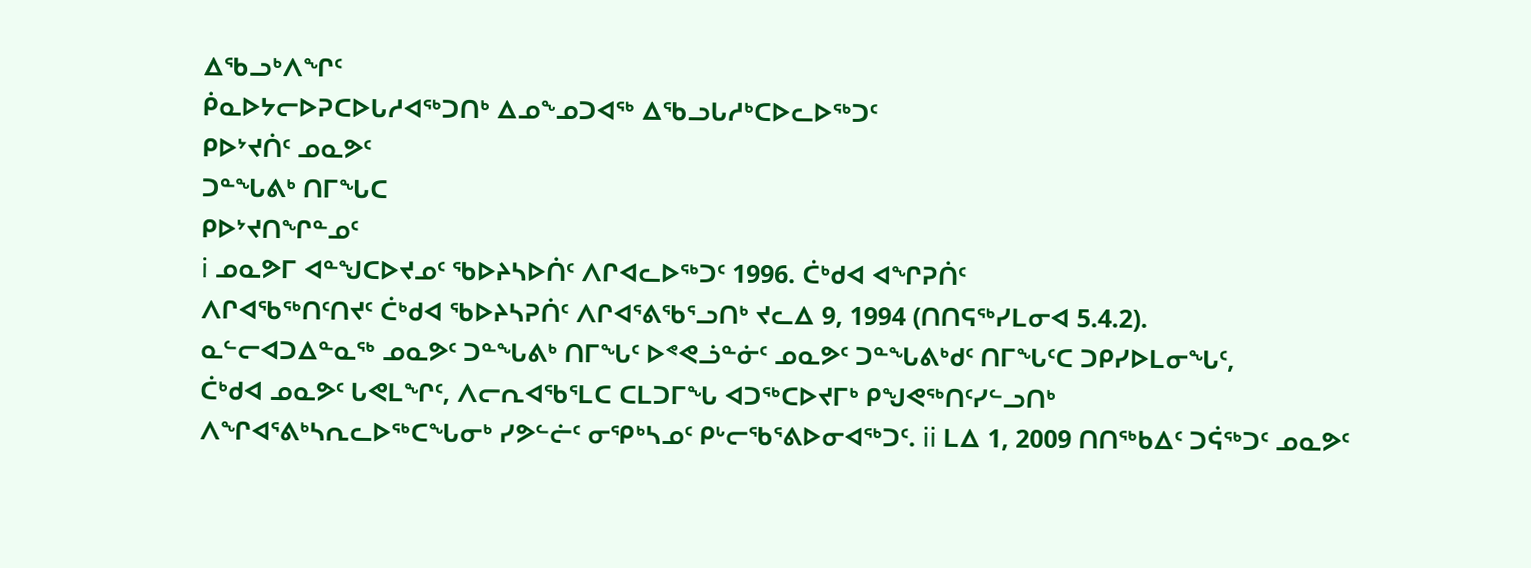ᐃᖃᓗᒃᐱᖏᑦ
ᑮᓇᐅᔭᓕᐅᕈᑕᐅᒐᓱᐊᖅᑐᑎᒃ ᐃᓄᖕᓄᑐᐊᖅ ᐃᖃᓗᒐᓱᒃᑕᐅᓚᐅᖅᑐᑦ
ᑭᐅᔾᔪᑏᑦ ᓄᓇᕗᑦ
ᑐᓐᖓᕕᒃ ᑎᒥᖓᑕ
ᑭᐅᔾᔪᑎᖏᓐᓄᑦ
i ᓄᓇᕗᒥ ᐊᓐᖑᑕᐅᔪᓄᑦ ᖃᐅᔨᓴᐅᑏᑦ ᐱᒋᐊᓚᐅᖅᑐᑦ 1996. ᑖᒃᑯᐊ ᐊᖏᕈᑏᑦ
ᐱᒋᐊᖃᖅᑎᑦᑎᔪᑦ ᑖᒃᑯᐊ ᖃᐅᔨᓴᕈᑏᑦ ᐱᒋᐊᕐᕕᖃᕐᓗᑎᒃ ᔪᓚᐃ 9, 1994 (ᑎᑎᕋᖅᓯᒪᓂᐊ 5.4.2).
ᓇᓪᓕᐊᑐᐃᓐᓇᖅ ᓄᓇᕗᑦ ᑐᓐᖓᕕᒃ ᑎᒥᖓᑦ ᐅᕝᕙᓘᓐᓃᑦ ᓄᓇᕗᑦ ᑐᓐᖓᕕᒃᑯᑦ ᑎᒥᖓᑦᑕ ᑐᑭᓯᐅᒪᓂᖓᑦ,
ᑖᒃᑯᐊ ᓄᓇᕗᑦ ᒐᕙᒪᖏᑦ, ᐱᓕᕆᐊᖃᕐᒪᑕ ᑕᒪᑐᒥᖓ ᐊᑐᖅᑕᐅᔪᒥᒃ ᑭᖑᕙᖅᑎᑦᓯᓪᓗᑎᒃ
ᐱᖏᐊᕐᕕᒃᓴᕆᓚᐅᖅᑕᖓᓂᒃ ᓯᕗᓪᓖᑦ ᓂᕿᒃᓴᓄᑦ ᑭᒡᓕᖃᕐᕕᐅᓂᐊᖅᑐᑦ. ii ᒪᐃ 1, 2009 ᑎᑎᖅᑲᐃᑦ ᑐᕌᖅᑐᑦ ᓄᓇᕗᑦ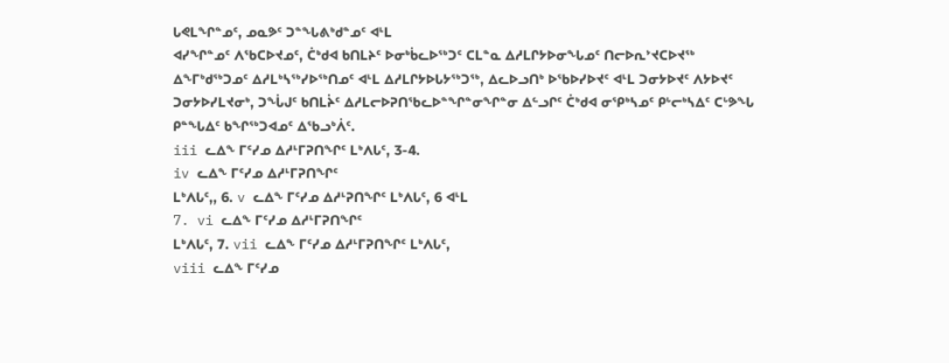ᒐᕙᒪᖏᓐᓄᑦ, ᓄᓇᕗᑦ ᑐᓐᖓᕕᒃᑯᓐᓄᑦ ᐊᒻᒪ
ᐊᓯᖏᓐᓄᑦ ᐱᖃᑕᐅᔪᓄᑦ, ᑖᒃᑯᐊ ᑲᑎᒪᔨᑦ ᐅᓂᒃᑳᓚᐅᖅᑐᑦ ᑕᒪᓐᓇ ᐃᓱᒪᒋᔭᐅᓂᖓᓄᑦ ᑎᓕᐅᕆᔾᔪᑕᐅᔪᖅ ᐃᖕᒥᒃᑯᖅᑐᓄᑦ ᐃᓱᒪᒃᓴᖅᓯᐅᖅᑎᓄᑦ ᐊᒻᒪ ᐃᓱᒪᒋᔭᐅᒐᔭᖅᑐᖅ, ᐃᓚᐅᓗᑎᒃ ᐅᖃᐅᓯᐅᔪᑦ ᐊᒻᒪ ᑐᓂᔭᐅᔪᑦ ᐱᔭᐅᔪᑦ ᑐᓂᔭᐅᓯᒪᔪᓂᒃ, ᑐᖔᒍᑦ ᑲᑎᒪᔩᑦ ᐃᓱᒪᓕᐅᕈᑎᖃᓚᐅᓐᖏᓐᓂᖏᓐᓂ ᐃᓪᓗᒋᑦ ᑖᒃᑯᐊ ᓂᕿᒃᓴᓄᑦ ᑭᒡᓕᒃᓴᐃᑦ ᑕᒡᕗᖓ ᑭᓐᖓᐃᑦ ᑲᖏᖅᑐᐊᓄᑦ ᐃᖃᓗᒃᐲᑦ.
iii ᓚᐃᖕ ᒥᑦᓯᓄ ᐃᓱᒻᒥᕈᑎᖏᑦ ᒪᒃᐱᒐᑦ, 3-4.
iv ᓚᐃᖕ ᒥᑦᓯᓄ ᐃᓱᒻᒥᕈᑎᖏᑦ
ᒪᒃᐱᒐᑦ,, 6. v ᓚᐃᖕ ᒥᑦᓯᓄ ᐃᓱᒻᕈᑎᖏᑦ ᒪᒃᐱᒐᑦ, 6 ᐊᒻᒪ
7. vi ᓚᐃᖕ ᒥᑦᓯᓄ ᐃᓱᒻᒥᕈᑎᖏᑦ
ᒪᒃᐱᒐᑦ, 7. vii ᓚᐃᖕ ᒥᑦᓯᓄ ᐃᓱᒻᒥᕈᑎᖏᑦ ᒪᒃᐱᒐᑦ,
viii ᓚᐃᖕ ᒥᑦᓯᓄ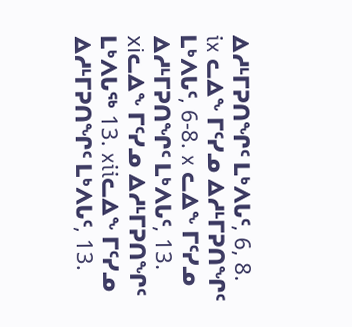ᐃᓱᒻᒥᕈᑎᖏᑦ ᒪᒃᐱᒐᑦ, 6, 8. ix ᓚᐃᖕ ᒥᑦᓯᓄ ᐃᓱᒻᒥᕈᑎᖏᑦ ᒪᒃᐱᒐᑦ, 6-8. x ᓚᐃᖕ ᒥᑦᓯᓄ ᐃᓱᒻᒥᕈᑎᖏᑦ ᒪᒃᐱᒐᑦ, 13. xiᓚᐃᖕ ᒥᑦᓯᓄ ᐃᓱᒻᒥᕈᑎᖏᑦ ᒪᒃᐱᒐᖅ 13. xiiᓚᐃᖕ ᒥᑦᓯᓄ ᐃᓱᒻᒥᕈᑎᖏᑦ ᒪᒃᐱᒐᑦ, 13.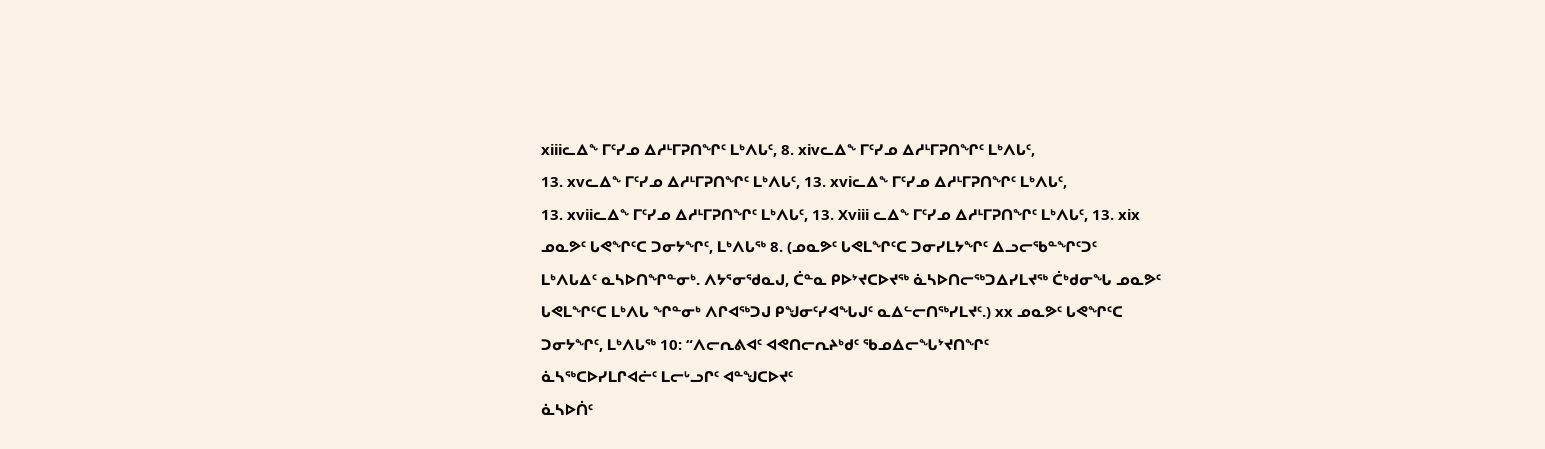xiiiᓚᐃᖕ ᒥᑦᓯᓄ ᐃᓱᒻᒥᕈᑎᖏᑦ ᒪᒃᐱᒐᑦ, 8. xivᓚᐃᖕ ᒥᑦᓯᓄ ᐃᓱᒻᒥᕈᑎᖏᑦ ᒪᒃᐱᒐᑦ,
13. xvᓚᐃᖕ ᒥᑦᓯᓄ ᐃᓱᒻᒥᕈᑎᖏᑦ ᒪᒃᐱᒐᑦ, 13. xviᓚᐃᖕ ᒥᑦᓯᓄ ᐃᓱᒻᒥᕈᑎᖏᑦ ᒪᒃᐱᒐᑦ,
13. xviiᓚᐃᖕ ᒥᑦᓯᓄ ᐃᓱᒻᒥᕈᑎᖏᑦ ᒪᒃᐱᒐᑦ, 13. Xviii ᓚᐃᖕ ᒥᑦᓯᓄ ᐃᓱᒻᒥᕈᑎᖏᑦ ᒪᒃᐱᒐᑦ, 13. xix ᓄᓇᕗᑦ ᒐᕙᖏᑦᑕ ᑐᓂᔭᖏᑦ, ᒪᒃᐱᒐᖅ 8. (ᓄᓇᕗᑦ ᒐᕙᒪᖏᑦᑕ ᑐᓂᓯᒪᔭᖏᑦ ᐃᓗᓕᖃᓐᖏᑦᑐᑦ
ᒪᒃᐱᒐᐃᑦ ᓇᓴᐅᑎᖏᓐᓂᒃ. ᐱᔭᕐᓂᖁᓇᒍ, ᑖᓐᓇ ᑭᐅᔾᔪᑕᐅᔪᖅ ᓈᓴᐅᑎᓕᖅᑐᐃᓯᒪᔪᖅ ᑖᒃᑯᓂᖓ ᓄᓇᕗᑦ
ᒐᕙᒪᖏᑦᑕ ᒪᒃᐱᒐ ᖏᓐᓂᒃ ᐱᒋᐊᖅᑐᒍ ᑭᖑᓂᑦᓯᐊᖓᒍᑦ ᓇᐃᓪᓕᑎᖅᓯᒪᔪᑦ.) xx ᓄᓇᕗᑦ ᒐᕙᖏᑦᑕ ᑐᓂᔭᖏᑦ, ᒪᒃᐱᒐᖅ 10: “ᐱᓕᕆᕕᐊᑦ ᐊᕙᑎᓕᕆᔨᒃᑯᑦ ᖃᓄᐃᓕᖓᔾᔪᑎᖏᑦ
ᓈᓴᖅᑕᐅᓯᒪᒋᐊᓖᑦ ᒪᓕᒡᓗᒋᑦ ᐊᓐᖑᑕᐅᔪᑦ
ᓈᓴᐅᑏᑦ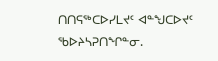ᑎᑎᕋᖅᑕᐅᓯᒪᔪᑦ ᐊᓐᖑᑕᐅᔪᑦ ᖃᐅᔨᓴᕈᑎᖏᓐᓂ.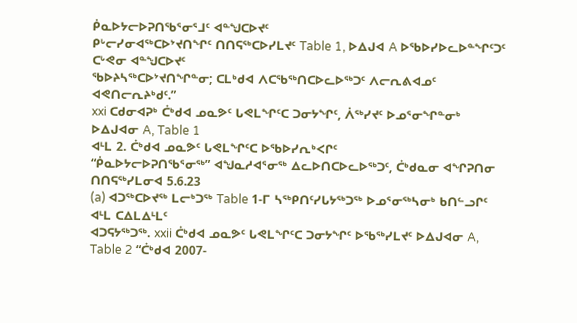ᑮᓇᐅᔭᓕᐅᕈᑎᖃᕐᓂᕐᒧᑦ ᐊᓐᖑᑕᐅᔪᑦ
ᑭᒡᓕᓯᓂᐊᖅᑕᐅᔾᔪᑎᖏᑦ ᑎᑎᕋᖅᑕᐅᓯᒪᔪᑦ Table 1, ᐅᐃᒍᐊ A ᐅᖃᐅᓯᐅᓚᐅᓐᖏᑦᑐᑦ ᑕᒡᕙᓂ ᐊᓐᖑᑕᐅᔪᑦ
ᖃᐅᔨᓴᖅᑕᐅᔾᔪᑎᖏᓐᓂ; ᑕᒪᒃᑯᐊ ᐱᑕᖃᖅᑎᑕᐅᓚᐅᖅᑐᑦ ᐱᓕᕆᕕᐊᓄᑦ ᐊᕙᑎᓕᕆᔨᒃᑯᑦ.”
xxi ᑕᑯᓂᐊᕈᒃ ᑖᒃᑯᐊ ᓄᓇᕗᑦ ᒐᕙᒪᖏᑦᑕ ᑐᓂᔭᖏᑦ, ᐲᖅᓯᔪᑦ ᐅᓄᕐᓂᖏᓐᓂᒃ ᐅᐃᒍᐊᓂ A, Table 1
ᐊᒻᒪ 2. ᑖᒃᑯᐊ ᓄᓇᕗᑦ ᒐᕙᒪᖏᑦᑕ ᐅᖃᐅᓯᕆᒃᐸᒋᑦ
“ᑮᓇᐅᔭᓕᐅᕈᑎᖃᕐᓂᖅ” ᐊᖑᓇᓱᐊᕐᓂᖅ ᐃᓚᐅᑎᑕᐅᓚᐅᖅᑐᑦ, ᑖᒃᑯᓇᓂ ᐊᖏᕈᑎᓂ ᑎᑎᕋᖅᓯᒪᓂᐊ 5.6.23
(a) ᐊᑐᖅᑕᐅᔪᖅ ᒪᓕᒃᑐᖅ Table 1-ᒥ ᓴᖅᑭᑎᑦᓯᒐᔭᖅᑐᖅ ᐅᓄᕐᓂᖅᓴᓂᒃ ᑲᑎᓪᓗᒋᑦ ᐊᒻᒪ ᑕᐃᒪᐃᒻᒪᑦ
ᐊᑐᕋᔭᖅᑐᖅ. xxii ᑖᒃᑯᐊ ᓄᓇᕗᑦ ᒐᕙᒪᖏᑦᑕ ᑐᓂᔭᖏᑦ ᐅᖃᖅᓯᒪᔪᑦ ᐅᐃᒍᐊᓂ A, Table 2 “ᑖᒃᑯᐊ 2007-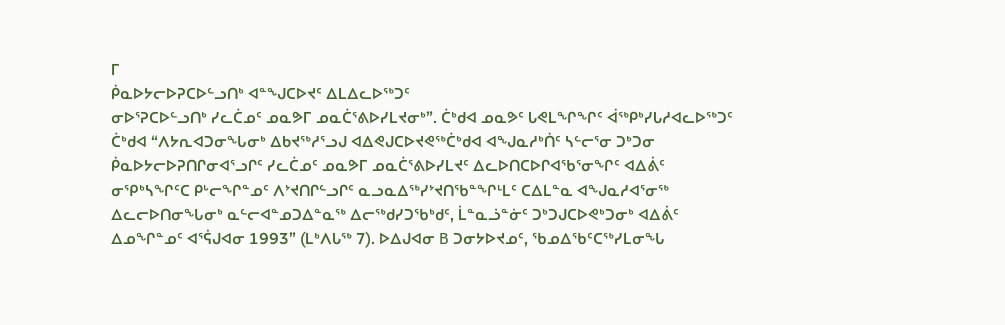ᒥ
ᑮᓇᐅᔭᓕᐅᕈᑕᐅᓪᓗᑎᒃ ᐊᓐᖑᑕᐅᔪᑦ ᐃᒪᐃᓚᐅᖅᑐᑦ
ᓂᐅᕐᕈᑕᐅᓪᓗᑎᒃ ᓯᓚᑖᓄᑦ ᓄᓇᕗᒥ ᓄᓇᑖᕐᕕᐅᓯᒪᔪᓂᒃ”. ᑖᒃᑯᐊ ᓄᓇᕗᑦ ᒐᕙᒪᖏᖏᑦ ᐋᖅᑭᒃᓯᒐᓱᐊᓚᐅᖅᑐᑦ
ᑖᒃᑯᐊ “ᐱᔭᕆᐊᑐᓂᖓᓂᒃ ᐃᑲᔪᖅᓱᕐᓗᒍ ᐊᐃᕙᒍᑕᐅᔪᕙᖅᑖᒃᑯᐊ ᐊᖑᓇᓱᒃᑏᑦ ᓴᓪᓕᕐᓂ ᑐᒃᑐᓂ
ᑮᓇᐅᔭᓕᐅᕈᑎᒋᓂᐊᕐᓗᒋᑦ ᓯᓚᑖᓄᑦ ᓄᓇᕗᒥ ᓄᓇᑖᕐᕕᐅᓯᒪᔪᑦ ᐃᓚᐅᑎᑕᐅᒋᐊᖃᕐᓂᖏᑦ ᐊᐃᕖᑦ
ᓂᕿᒃᓴᖏᑦᑕ ᑭᒡᓕᖏᓐᓄᑦ ᐱᔾᔪᑎᒋᓪᓗᒋᑦ ᓇᓗᓇᐃᖅᓯᔾᔪᑎᖃᓐᖏᒻᒪᑦ ᑕᐃᒪᓐᓇ ᐊᖑᓇᓱᐊᕐᓂᖅ
ᐃᓚᓕᐅᑎᓂᖓᓂᒃ ᓇᓪᓕᐊᓐᓄᑐᐃᓐᓇᖅ ᐃᓕᖅᑯᓯᑐᖃᒃᑯᑦ, ᒫᓐᓇᓘᓐᓃᑦ ᑐᒃᑐᒍᑕᐅᕙᒃᑐᓂᒃ ᐊᐃᕖᑦ
ᐃᓄᖏᓐᓄᑦ ᐊᕐᕌᒍᐊᓂ 1993” (ᒪᒃᐱᒐᖅ 7). ᐅᐃᒍᐊᓂ B ᑐᓂᔭᐅᔪᓄᑦ, ᖃᓄᐃᖃᑦᑕᖅᓯᒪᓂᖓ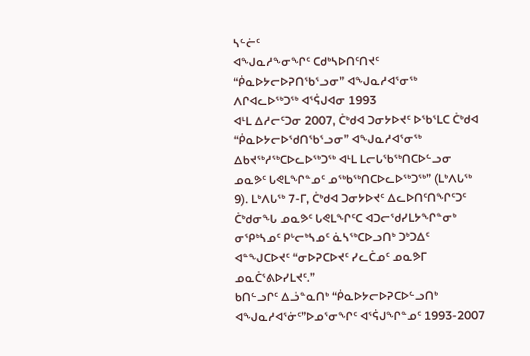ᓴᓪᓖᑦ
ᐊᖑᓇᓱᖕᓂᖏᑦ ᑕᑯᒃᓴᐅᑎᑦᑎᔪᑦ “ᑮᓇᐅᔭᓕᐅᕈᑎᖃᕐᓗᓂ” ᐊᖑᓇᓱᐊᕐᓂᖅ ᐱᒋᐊᓚᐅᖅᑐᖅ ᐊᕐᕌᒍᐊᓂ 1993
ᐊᒻᒪ ᐃᓱᓕᑦᑐᓂ 2007, ᑖᒃᑯᐊ ᑐᓂᔭᐅᔪᑦ ᐅᖃᕐᒪᑕ ᑖᒃᑯᐊ “ᑮᓇᐅᔭᓕᐅᖁᑎᖃᕐᓗᓂ” ᐊᖑᓇᓱᐊᕐᓂᖅ
ᐃᑲᔪᖅᓱᖅᑕᐅᓚᐅᖅᑐᖅ ᐊᒻᒪ ᒪᓕᒐᖃᖅᑎᑕᐅᓪᓗᓂ ᓄᓇᕗᑦ ᒐᕙᒪᖏᓐᓄᑦ ᓄᖅᑲᖅᑎᑕᐅᓚᐅᖅᑐᖅ” (ᒪᒃᐱᒐᖅ
9). ᒪᒃᐱᒐᖅ 7-ᒥ, ᑖᒃᑯᐊ ᑐᓂᔭᐅᔪᑦ ᐃᓚᐅᑎᑦᑎᖏᑦᑐᑦ ᑖᒃᑯᓂᖓ ᓄᓇᕗᑦ ᒐᕙᒪᖏᑦᑕ ᐊᑐᓕᖁᓯᒪᔭᖏᓐᓂᒃ
ᓂᕿᒃᓴᓄᑦ ᑭᒡᓕᒃᓴᓄᑦ ᓈᓴᖅᑕᐅᓗᑎᒃ ᑐᒃᑐᐃᑦ ᐊᓐᖑᑕᐅᔪᑦ “ᓂᐅᕈᑕᐅᔪᑦ ᓯᓚᑖᓄᑦ ᓄᓇᕗᒥ ᓄᓇᑖᕐᕕᐅᓯᒪᔪᑦ.”
ᑲᑎᓪᓗᒋᑦ ᐃᓘᓐᓇᑎᒃ “ᑮᓇᐅᔭᓕᐅᕈᑕᐅᓪᓗᑎᒃ ᐊᖑᓇᓱᐊᕐᓃᑦ”ᐅᓄᕐᓂᖏᑦ ᐊᕐᕌᒍᖏᓐᓄᑦ 1993-2007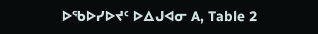ᐅᖃᐅᓯᐅᔪᑦ ᐅᐃᒍᐊᓂ A, Table 2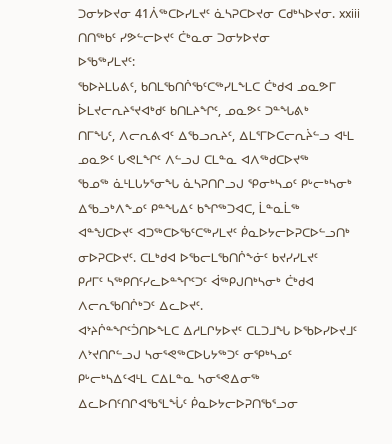ᑐᓂᔭᐅᔪᓂ 41ᐲᖅᑕᐅᓯᒪᔪᑦ ᓈᓴᕈᑕᐅᔪᓂ ᑕᑯᒃᓴᐅᔪᓂ. xxiii ᑎᑎᖅᑲᑦ ᓯᕗᓪᓕᐅᔪᑦ ᑖᒃᓇᓂ ᑐᓂᔭᐅᔪᓂ
ᐅᖃᖅᓯᒪᔪᑦ:
ᖃᐅᔨᒪᒐᕕᑦ, ᑲᑎᒪᖃᑎᒌᖃᑦᑕᖅᓯᒪᖕᒪᑕ ᑖᒃᑯᐊ ᓄᓇᕗᒥ ᐆᒪᔪᓕᕆᔨᕐᔪᐊᒃᑯᑦ ᑲᑎᒪᔨᖏᑦ, ᓄᓇᕗᑦ ᑐᓐᖓᕕᒃ
ᑎᒥᖓᑦ, ᐱᓕᕆᕕᐊᑦ ᐃᖃᓗᕆᔨᑦ, ᐃᒪᕐᒥᐅᑕᓕᕆᔩᓪᓗ ᐊᒻᒪ ᓄᓇᕗᑦ ᒐᕙᒪᖏᑦ ᐱᓪᓗᒍ ᑕᒪᓐᓇ ᐊᐱᖅᑯᑕᐅᔪᖅ
ᖃᓄᖅ ᓈᒻᒪᒐᔭᕐᓂᖓ ᓈᓴᕈᑎᒋᓗᒍ ᕿᓂᒃᓴᓄᑦ ᑭᒡᓕᒃᓴᓂᒃ ᐃᖃᓗᒃᐱᖕᓄᑦ ᑭᓐᖓᐃᑦ ᑲᖏᖅᑐᐊᑕ, ᒫᓐᓇᒫᖅ
ᐊᓐᖑᑕᐅᔪᑦ ᐊᑐᖅᑕᐅᖃᑦᑕᖅᓯᒪᔪᑦ ᑮᓇᐅᔭᓕᐅᕈᑕᐅᓪᓗᑎᒃ ᓂᐅᕈᑕᐅᔪᑦ. ᑕᒪᒃᑯᐊ ᐅᖃᓕᒪᖃᑎᒌᖕᓃᑦ ᑲᔪᓯᓯᒪᔪᑦ
ᑭᓱᒥᑦ ᓴᖅᑭᑎᑦᓯᓚᐅᓐᖏᑦᑐᑦ ᐋᖅᑭᒍᑎᒃᓴᓂᒃ ᑖᒃᑯᐊ ᐱᓕᕆᖃᑎᒌᒃᑐᑦ ᐃᓚᐅᔪᑦ.
ᐊᔾᔨᒌᓐᖏᑦᑑᑎᐅᖕᒪᑕ ᐃᓱᒪᒋᔭᐅᔪᑦ ᑕᒪᑐᒧᖓ ᐅᖃᐅᓯᐅᔪᒧᑦ ᐱᔾᔪᑎᒋᓪᓗᒍ ᓴᓂᕐᕙᖅᑕᐅᒐᔭᖅᑐᑦ ᓂᕿᒃᓴᓄᑦ
ᑭᒡᓕᒃᓴᐃᑦᐊᒻᒪ ᑕᐃᒪᓐᓇ ᓴᓂᕐᕙᐃᓂᖅ ᐃᓚᐅᑎᑦᑎᒋᐊᖃᕐᒪᖔᑦ ᑮᓇᐅᔭᓕᐅᕈᑎᖃᕐᓗᓂ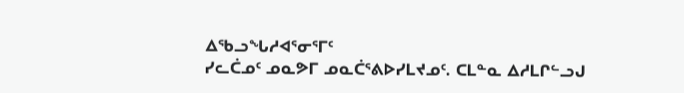ᐃᖃᓗᖓᓱᐊᕐᓂᕐᒥᑦ
ᓯᓚᑖᓄᑦ ᓄᓇᕗᒥ ᓄᓇᑖᕐᕕᐅᓯᒪᔪᓄᑦ. ᑕᒪᓐᓇ ᐃᓱᒪᒋᓪᓗᒍ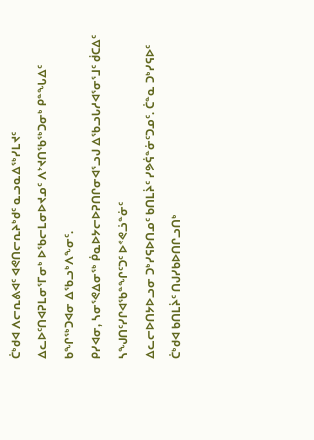ᑖᒃᑯᐊ ᐱᓕᕆᕕᐊᑦ ᐊᕙᑎᓕᕆᔨᒃᑯᑦ ᓇᓗᓇᐃᖅᓯᒪᔪᑦ
ᐃᓚᐅᑦᑎᐊᕈᒪᓂᕐᒥᓂᒃ ᐅᖃᓕᒪᓂᐅᔪᓄᑦ ᐱᔾᔪᑎᖃᖅᑐᓂᒃ ᑭᓐᖓᐃᑦ ᑲᖏᖅᑐᐊᓂ ᐃᖃᓗᒃᐱᖕᓂᑦ.
ᑭᓯᐊᓂ, ᓴᓂᕐᕙᐃᓂᖅ ᑮᓇᐅᔭᓕᐅᕈᑎᒋᓂᐊᕐᓗᒍ ᐃᖃᓗᒐᓱᐊᕐᓂᕐᒧᑦ ᑰᑕᐃᑦ ᓴᖑᑎᑦᓯᒋᐊᖃᓐᖏᑦᑐᑦ ᐅᕝᕙᓘᓐᓃᑦ
ᐃᓚᓕᐅᑎᔭᐅᓗᓂ ᑐᒃᓯᕋᐅᑎᓄᑦ ᑲᑎᒪᔩᑦ ᓯᕗᕌᓐᓃᑦᑐᓄᑦ. ᑖᓐᓇ ᑐᒃᓯᕋᐅᑦ ᑖᒃᑯᐊ ᑲᑎᒪᔩᑦ ᑎᒍᓯᑲᐅᑎᒋᓗᑎᒃ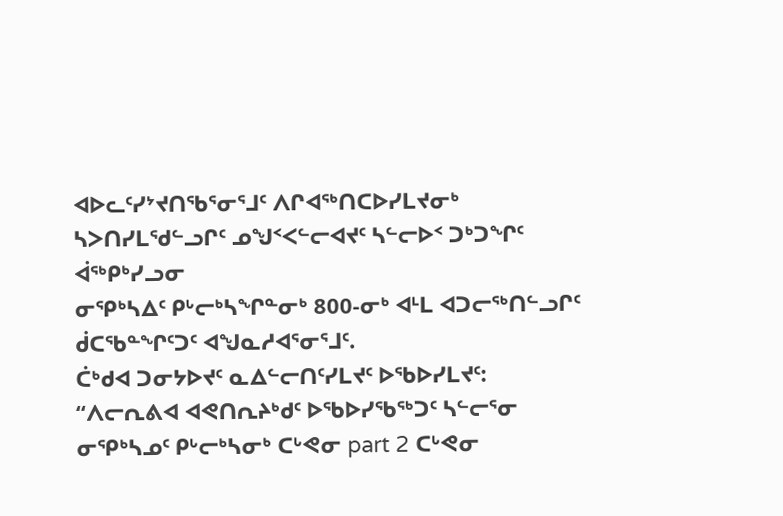ᐊᐅᓚᑦᓯᔾᔪᑎᖃᕐᓂᕐᒧᑦ ᐱᒋᐊᖅᑎᑕᐅᓯᒪᔪᓂᒃ ᓴᐳᑎᓯᒪᖁᓪᓗᒋᑦ ᓄᖑᑉᐸᓪᓕᐊᔪᑦ ᓴᓪᓕᐅᑉ ᑐᒃᑐᖏᑦ ᐋᖅᑭᒃᓯᓗᓂ
ᓂᕿᒃᓴᐃᑦ ᑭᒡᓕᒃᓴᖏᓐᓂᒃ 800-ᓂᒃ ᐊᒻᒪ ᐊᑐᓕᖅᑎᓪᓗᒋᑦ ᑰᑕᖃᓐᖏᑦᑐᑦ ᐊᖑᓇᓱᐊᕐᓂᕐᒧᑦ.
ᑖᒃᑯᐊ ᑐᓂᔭᐅᔪᑦ ᓇᐃᓪᓕᑎᑦᓯᒪᔪᑦ ᐅᖃᐅᓯᒪᔪᑦ:
“ᐱᓕᕆᕕᐊ ᐊᕙᑎᕆᔨᒃᑯᑦ ᐅᖃᐅᓯᖃᖅᑐᑦ ᓴᓪᓕᕐᓂ ᓂᕿᒃᓴᓄᑦ ᑭᒡᓕᒃᓴᓂᒃ ᑕᒡᕙᓂ part 2 ᑕᒡᕙᓂ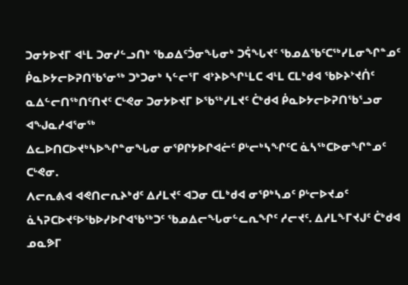ᑐᓂᔭᐅᔪᒥ ᐊᒻᒪ ᑐᓂᓯᓪᓗᑎᒃ ᖃᓄᐃᑦᑑᓂᖓᓂᒃ ᑐᕌᖓᔪᑦ ᖃᓄᐃᖃᑦᑕᖅᓯᒪᓂᖏᓐᓄᑦ
ᑮᓇᐅᔭᓕᐅᕈᑎᖃᕐᓂᖅ ᑐᒃᑐᓂᒃ ᓴᓪᓕᕐᒥ ᐊᔾᔨᐅᖏᒻᒪᑕ ᐊᒻᒪ ᑕᒪᒃᑯᐊ ᖃᐅᔨᔾᔪᑏᑦ
ᓇᐃᓪᓕᑎᖅᑎᑦᑎᔪᑦ ᑕᒡᕙᓂ ᑐᓂᔭᐅᔪᒥ ᐅᖃᖅᓯᒪᔪᑦ ᑖᒃᑯᐊ ᑮᓇᐅᔭᓕᐅᕈᑎᖃᕐᓗᓂ ᐊᖑᓇᓱᐊᕐᓂᖅ
ᐃᓚᐅᑎᑕᐅᔪᒃᓴᐅᖏᓐᓂᖓᓂ ᓂᕿᒋᔭᐅᒋᐊᓖᑦ ᑭᒡᓕᒃᓴᖏᑦᑕ ᓈᓴᖅᑕᐅᓂᖏᓐᓄᑦ ᑕᒡᕙᓂ.
ᐱᓕᕆᕕᐊ ᐊᕙᑎᓕᕆᔨᒃᑯᑦ ᐃᓱᒪᔪᑦ ᐊᑐᓂ ᑕᒪᒃᑯᐊ ᓂᕿᒃᓴᓄᑦ ᑭᒡᓕᐅᔪᓄᑦ
ᓈᓴᕈᑕᐅᔪᑦᐅᖃᐅᓯᐅᒋᐊᖃᖅᑐᑦ ᖃᓄᐃᓕᖓᓂᓪᓚᕆᖏᑦ ᓱᓕᔪᑦ. ᐃᓱᒪᖕᒥᔪᒍᑦ ᑖᒃᑯᐊ ᓄᓇᕗᒥ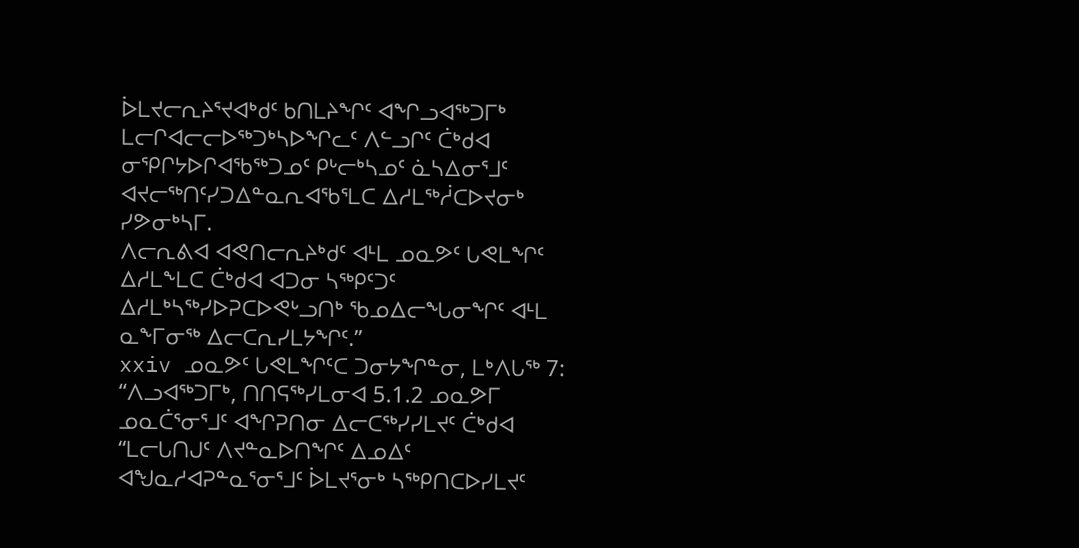ᐆᒪᔪᓕᕆᔨᕐᔪᐊᒃᑯᑦ ᑲᑎᒪᔨᖏᑦ ᐊᖏᓗᐊᖅᑐᒥᒃ ᒪᓕᒋᐊᓕᓕᐅᖅᑐᒃᓴᐅᖏᓚᑦ ᐱᓪᓗᒋᑦ ᑖᒃᑯᐊ
ᓂᕿᒋᔭᐅᒋᐊᖃᖅᑐᓄᑦ ᑭᒡᓕᒃᓴᓄᑦ ᓈᓴᐃᓂᕐᒧᑦ ᐊᔪᓕᖅᑎᑦᓯᑐᐃᓐᓇᕆᐊᖃᕐᒪᑕ ᐃᓱᒪᖅᓲᑕᐅᔪᓂᒃ ᓯᕗᓂᒃᓴᒥ.
ᐱᓕᕆᕕᐊ ᐊᕙᑎᓕᕆᔨᒃᑯᑦ ᐊᒻᒪ ᓄᓇᕗᑦ ᒐᕙᒪᖏᑦ ᐃᓱᒪᖕᒪᑕ ᑖᒃᑯᐊ ᐊᑐᓂ ᓴᖅᑭᑦᑐᑦ
ᐃᓱᒪᒃᓴᖅᓯᐅᕈᑕᐅᕙᒡᓗᑎᒃ ᖃᓄᐃᓕᖓᓂᖏᑦ ᐊᒻᒪ ᓇᖕᒥᓂᖅ ᐃᓕᑕᕆᓯᒪᔭᖏᑦ.”
xxiv ᓄᓇᕗᑦ ᒐᕙᒪᖏᑦᑕ ᑐᓂᔭᖏᓐᓂ, ᒪᒃᐱᒐᖅ 7: “ᐱᓗᐊᖅᑐᒥᒃ, ᑎᑎᕋᖅᓯᒪᓂᐊ 5.1.2 ᓄᓇᕗᒥ
ᓄᓇᑖᕐᓂᕐᒧᑦ ᐊᖏᕈᑎᓂ ᐃᓕᑕᖅᓯᓯᒪᔪᑦ ᑖᒃᑯᐊ “ᒪᓕᒐᑎᒍᑦ ᐱᔪᓐᓇᐅᑎᖏᑦ ᐃᓄᐃᑦ
ᐊᖑᓇᓱᐊᕈᓐᓇᕐᓂᕐᒧᑦ ᐆᒪᔪᕐᓂᒃ ᓴᖅᑭᑎᑕᐅᓯᒪᔪᑦ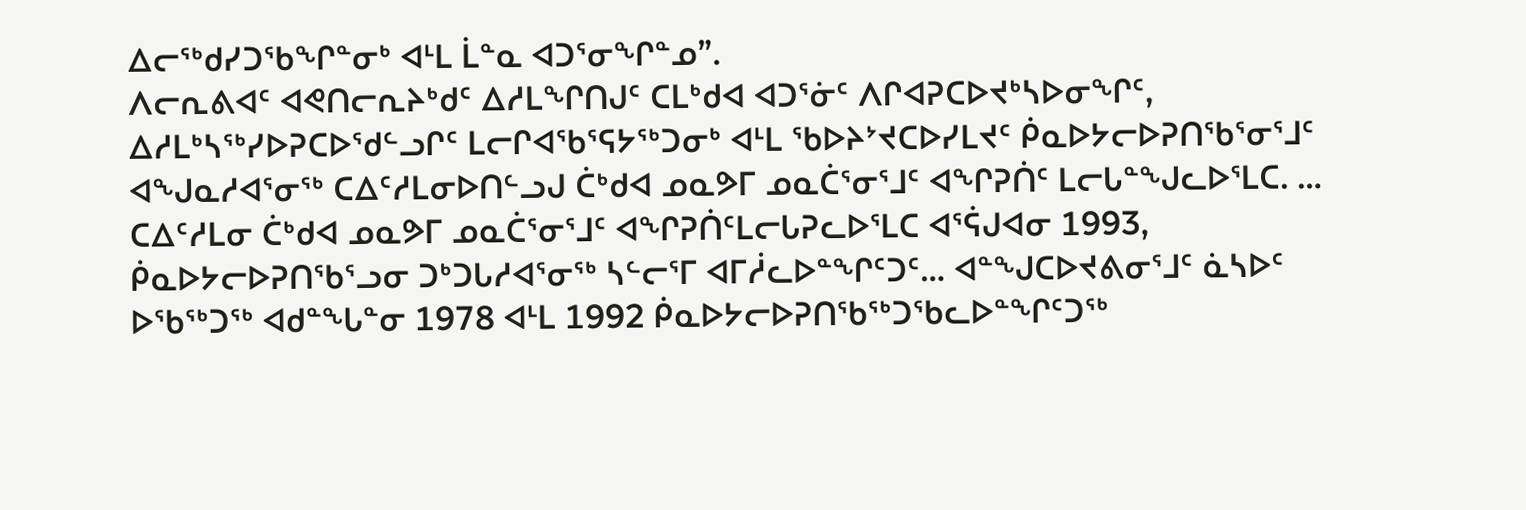ᐃᓕᖅᑯᓯᑐᖃᖏᓐᓂᒃ ᐊᒻᒪ ᒫᓐᓇ ᐊᑐᕐᓂᖏᓐᓄ”.
ᐱᓕᕆᕕᐊᑦ ᐊᕙᑎᓕᕆᔨᒃᑯᑦ ᐃᓱᒪᖏᑎᒍᑦ ᑕᒪᒃᑯᐊ ᐊᑐᕐᓃᑦ ᐱᒋᐊᕈᑕᐅᔪᒃᓴᐅᓂᖏᑦ,
ᐃᓱᒪᒃᓴᖅᓯᐅᕈᑕᐅᖁᓪᓗᒋᑦ ᒪᓕᒋᐊᖃᕐᕋᔭᖅᑐᓂᒃ ᐊᒻᒪ ᖃᐅᔨᔾᔪᑕᐅᓯᒪᔪᑦ ᑮᓇᐅᔭᓕᐅᕈᑎᖃᕐᓂᕐᒧᑦ
ᐊᖑᓇᓱᐊᕐᓂᖅ ᑕᐃᑦᓱᒪᓂᐅᑎᓪᓗᒍ ᑖᒃᑯᐊ ᓄᓇᕗᒥ ᓄᓇᑖᕐᓂᕐᒧᑦ ᐊᖏᕈᑏᑦ ᒪᓕᒐᓐᖑᓚᐅᕐᒪᑕ. …
ᑕᐃᑦᓱᒪᓂ ᑖᒃᑯᐊ ᓄᓇᕗᒥ ᓄᓇᑖᕐᓂᕐᒧᑦ ᐊᖏᕈᑏᑦᒪᓕᒐᕈᓚᐅᕐᒪᑕ ᐊᕐᕌᒍᐊᓂ 1993,
ᑮᓇᐅᔭᓕᐅᕈᑎᖃᕐᓗᓂ ᑐᒃᑐᒐᓱᐊᕐᓂᖅ ᓴᓪᓕᕐᒥ ᐊᒥᓲᓚᐅᓐᖏᑦᑐᑦ… ᐊᓐᖑᑕᐅᔪᕕᓂᕐᒧᑦ ᓈᓴᐅᑦ
ᐅᖃᖅᑐᖅ ᐊᑯᓐᖓᓐᓂ 1978 ᐊᒻᒪ 1992 ᑮᓇᐅᔭᓕᐅᕈᑎᖃᖅᑐᖃᓚᐅᓐᖏᑦᑐᖅ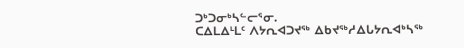ᑐᒃᑐᓂᒃᓴᓪᓕᕐᓂ.
ᑕᐃᒪᐃᒻᒪᑦ ᐱᔭᕆᐊᑐᔪᖅ ᐃᑲᔪᖅᓱᐃᒐᔭᕆᐊᒃᓴᖅ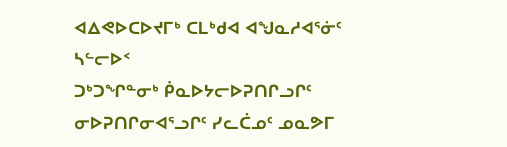ᐊᐃᕙᐅᑕᐅᔪᒥᒃ ᑕᒪᒃᑯᐊ ᐊᖑᓇᓱᐊᕐᓃᑦ ᓴᓪᓕᐅᑉ
ᑐᒃᑐᖏᓐᓂᒃ ᑮᓇᐅᔭᓕᐅᕈᑎᒋᓗᒋᑦ ᓂᐅᕈᑎᒋᓂᐊᕐᓗᒋᑦ ᓯᓚᑖᓄᑦ ᓄᓇᕗᒥ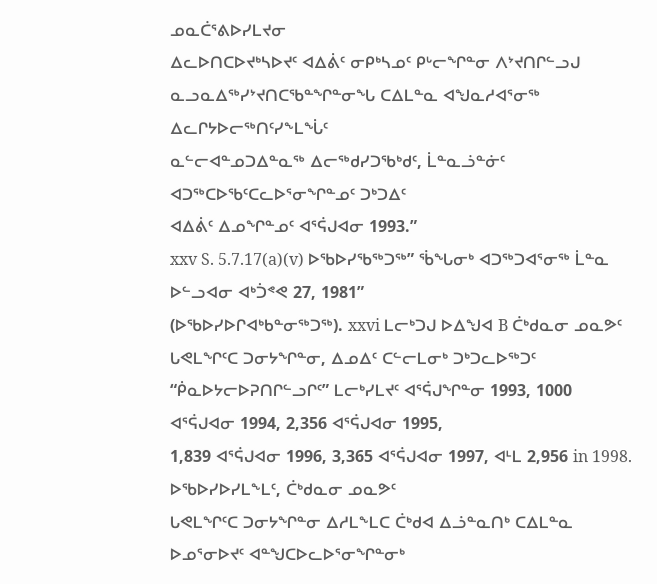ᓄᓇᑖᕐᕕᐅᓯᒪᔪᓂ
ᐃᓚᐅᑎᑕᐅᔪᒃᓴᐅᔪᑦ ᐊᐃᕖᑦ ᓂᑭᒃᓴᓄᑦ ᑭᒡᓕᖏᓐᓂ ᐱᔾᔪᑎᒋᓪᓗᒍ
ᓇᓗᓇᐃᖅᓯᔾᔪᑎᑕᖃᓐᖏᓐᓂᖓ ᑕᐃᒪᓐᓇ ᐊᖑᓇᓱᐊᕐᓂᖅ ᐃᓚᒋᔭᐅᓕᖅᑎᑦᓯᖕᒪᖔᑦ
ᓇᓪᓕᐊᓐᓄᑐᐃᓐᓇᖅ ᐃᓕᖅᑯᓯᑐᖃᒃᑯᑦ, ᒫᓐᓇᓘᓐᓃᑦ ᐊᑐᖅᑕᐅᖃᑦᑕᓚᐅᕐᓂᖏᓐᓄᑦ ᑐᒃᑐᐃᑦ
ᐊᐃᕖᑦ ᐃᓄᖏᓐᓄᑦ ᐊᕐᕌᒍᐊᓂ 1993.”
xxv S. 5.7.17(a)(v) ᐅᖃᐅᓯᖃᖅᑐᖅ” ᖄᖓᓂᒃ ᐊᑐᖅᑐᐊᕐᓂᖅ ᒫᓐᓇ ᐅᓪᓗᐊᓂ ᐊᒃᑑᕝᕙ 27, 1981”
(ᐅᖃᐅᓯᐅᒋᐊᒃᑲᓐᓂᖅᑐᖅ). xxvi ᒪᓕᒃᑐᒍ ᐅᐃᖑᐊ B ᑖᒃᑯᓇᓂ ᓄᓇᕗᑦ ᒐᕙᒪᖏᑦᑕ ᑐᓂᔭᖏᓐᓂ, ᐃᓄᐃᑦ ᑕᓪᓕᒪᓂᒃ ᑐᒃᑐᓚᐅᖅᑐᑦ
“ᑮᓇᐅᔭᓕᐅᕈᑎᒋᓪᓗᒋᑦ” ᒪᓕᒃᓯᒪᔪᑦ ᐊᕐᕌᒍᖏᓐᓂ 1993, 1000 ᐊᕐᕌᒍᐊᓂ 1994, 2,356 ᐊᕐᕌᒍᐊᓂ 1995,
1,839 ᐊᕐᕌᒍᐊᓂ 1996, 3,365 ᐊᕐᕌᒍᐊᓂ 1997, ᐊᒻᒪ 2,956 in 1998. ᐅᖃᐅᓯᐅᓯᒪᖕᒪᑦ, ᑖᒃᑯᓇᓂ ᓄᓇᕗᑦ
ᒐᕙᒪᖏᑦᑕ ᑐᓂᔭᖏᓐᓂ ᐃᓱᒪᖕᒪᑕ ᑖᒃᑯᐊ ᐃᓘᓐᓇᑎᒃ ᑕᐃᒪᓐᓇ ᐅᓄᕐᓂᐅᔪᑦ ᐊᓐᖑᑕᐅᓚᐅᕐᓂᖏᓐᓂᒃ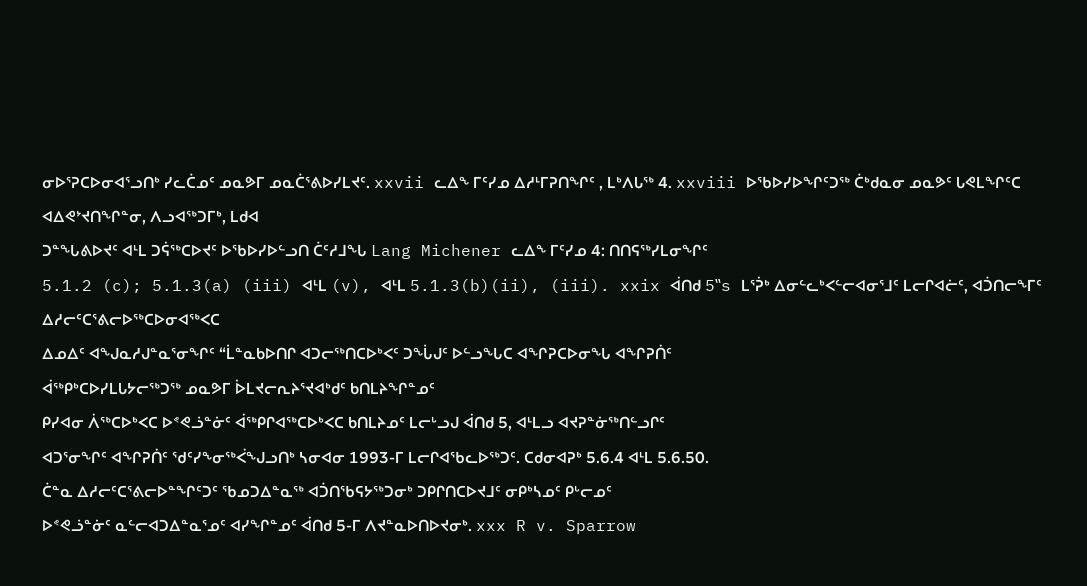ᓂᐅᕐᕈᑕᐅᓂᐊᕐᓗᑎᒃ ᓯᓚᑖᓄᑦ ᓄᓇᕗᒥ ᓄᓇᑖᕐᕕᐅᓯᒪᔪᑦ. xxvii ᓚᐃᖕ ᒥᑦᓯᓄ ᐃᓱᒻᒥᕈᑎᖏᑦ , ᒪᒃᐱᒐᖅ 4. xxviii ᐅᖃᐅᓯᐅᖏᑦᑐᖅ ᑖᒃᑯᓇᓂ ᓄᓇᕗᑦ ᒐᕙᒪᖏᑦᑕ ᐊᐃᕙᔾᔪᑎᖏᓐᓂ, ᐱᓗᐊᖅᑐᒥᒃ, ᒪᑯᐊ
ᑐᓐᖓᕕᐅᔪᑦ ᐊᒻᒪ ᑐᕌᖅᑕᐅᔪᑦ ᐅᖃᐅᓯᐅᓪᓗᑎ ᑖᑦᓱᒧᖓ Lang Michener ᓚᐃᖕ ᒥᑦᓯᓄ 4: ᑎᑎᕋᖅᓯᒪᓂᖏᑦ
5.1.2 (c); 5.1.3(a) (iii) ᐊᒻᒪ (v), ᐊᒻᒪ 5.1.3(b)(ii), (iii). xxix ᐋᑎᑯ 5‟s ᒪᕐᕉᒃ ᐃᓂᓪᓚᒃᐸᓪᓕᐊᓂᕐᒧᑦ ᒪᓕᒋᐊᓖᑦ, ᐊᑑᑎᓕᖕᒥᑦ ᐃᓱᓕᑦᑕᕐᕕᓕᐅᖅᑕᐅᓂᐊᖅᐸᑕ
ᐃᓄᐃᑦ ᐊᖑᓇᓱᒍᓐᓇᕐᓂᖏᑦ “ᒫᓐᓇᑲᐅᑎᒋ ᐊᑐᓕᖅᑎᑕᐅᒃᐸᑦ ᑐᖔᒍᑦ ᐅᓪᓗᖓᑕ ᐊᖏᕈᑕᐅᓂᖓ ᐊᖏᕈᑏᑦ
ᐋᖅᑭᒃᑕᐅᓯᒪᒐᔭᓕᖅᑐᖅ ᓄᓇᕗᒥ ᐆᒪᔪᓕᕆᔨᕐᔪᐊᒃᑯᑦ ᑲᑎᒪᔨᖏᓐᓄᑦ
ᑭᓯᐊᓂ ᐲᖅᑕᐅᒃᐸᑕ ᐅᕝᕙᓘᓐᓃᑦ ᐋᖅᑭᒋᐊᖅᑕᐅᒃᐸᑕ ᑲᑎᒪᔨᓄᑦ ᒪᓕᒡᓗᒍ ᐋᑎᑯ 5, ᐊᒻᒪᓗ ᐊᔪᕈᓐᓃᖅᑎᓪᓗᒋᑦ
ᐊᑐᕐᓂᖏᑦ ᐊᖏᕈᑏᑦ ᖁᑦᓯᖕᓂᖅᐹᖑᓗᑎᒃ ᓴᓂᐊᓂ 1993-ᒥ ᒪᓕᒋᐊᖃᓚᐅᖅᑐᑦ. ᑕᑯᓂᐊᕈᒃ 5.6.4 ᐊᒻᒪ 5.6.50.
ᑖᓐᓇ ᐃᓱᓕᑦᑕᕐᕕᓕᐅᓐᖏᑦᑐᑦ ᖃᓄᑐᐃᓐᓇᖅ ᐊᑑᑎᖃᕋᔭᖅᑐᓂᒃ ᑐᑭᒋᑎᑕᐅᔪᒧᑦ ᓂᑭᒃᓴᓄᑦ ᑭᒡᓕᓄᑦ
ᐅᕝᕙᓘᓐᓃᑦ ᓇᓪᓕᐊᑐᐃᓐᓇᕐᓄᑦ ᐊᓯᖏᓐᓄᑦ ᐋᑎᑯ 5-ᒥ ᐱᔪᓐᓇᐅᑎᐅᔪᓂᒃ. xxx R v. Sparrow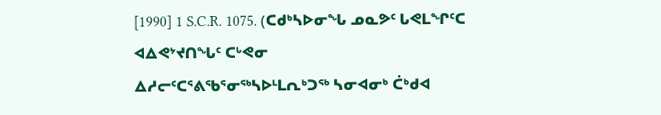[1990] 1 S.C.R. 1075. (ᑕᑯᒃᓴᐅᓂᖓ ᓄᓇᕗᑦ ᒐᕙᒪᖏᑦᑕ ᐊᐃᕙᔾᔪᑎᖓᑦ ᑕᒡᕙᓂ
ᐃᓱᓕᑦᑕᕐᕕᖃᕐᓂᖅᓴᐅᒻᒪᕆᒃᑐᖅ ᓴᓂᐊᓂᒃ ᑖᒃᑯᐊ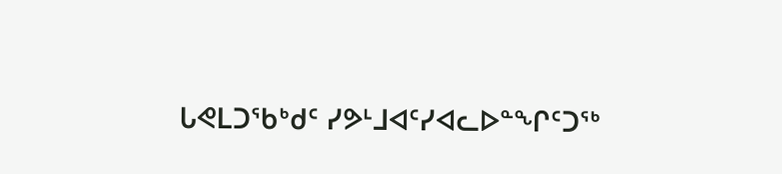ᒐᕙᒪᑐᖃᒃᑯᑦ ᓯᕗᒻᒧᐊᑦᓯᐊᓚᐅᓐᖏᑦᑐᖅ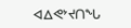ᐊᐃᕙᔾᔪᑎᖓ